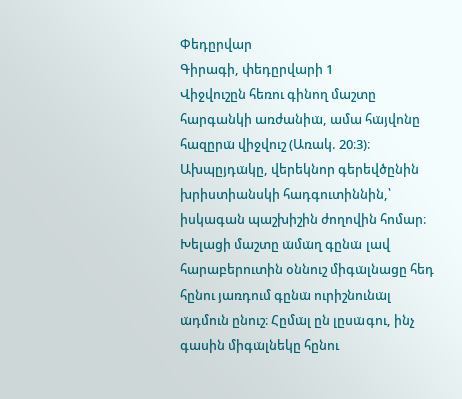Փեդըրվար
Գիրագի, փեդըրվարի 1
Վիջվուշըն հեռու գինող մաշտը հարգանկի առժանիա̈, ամա հա̈յվոնը հազըրա̈ վիջվուշ (Առակ. 20։3)։
Ախպըյդա̈կը, վերեկնոր գերեվծընին խրիստիանսկի հադգուտիննին,՝ իսկագան պաշխիշին ժողովին հոմար։ Խելացի մաշտը ա̈մա̈ղ գընա̈ լավ հարաբերուտին օննուշ միգա̈լնացը հեդ հընու յառդում գընա̈ ուրիշնունա̈լ ա̈դմուն ընուշ։ Հըմա̈լ ըն լըսա̈գու, ինչ գասին միգա̈լնեկը հընու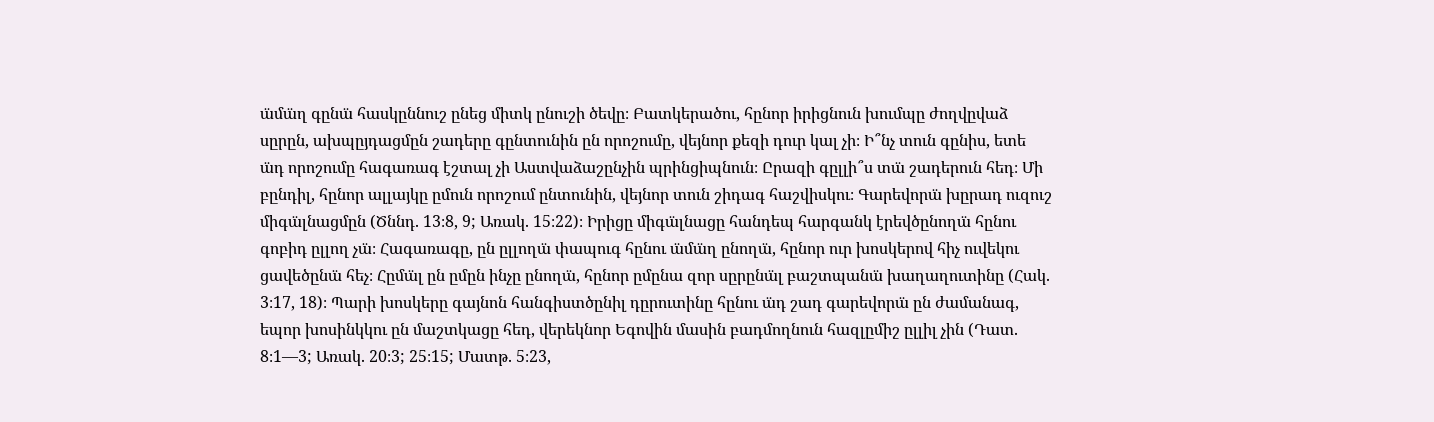ա̈մա̈ղ գընա̈ հասկըննուշ ընեց միտկ ընուշի ծեվը։ Բատկերածու, հընոր իրիցնուն խումպը ժողվըվաձ սըրըն, ախպըյդացմըն շադերը գընտունին ըն որոշումը, վեյնոր քեզի դուր կալ չի։ Ի՞նչ տուն գընիս, ետե ա̈դ որոշումը հագառագ էշտալ չի Աստվաձաշընչին պրինցիպնուն։ Ըրազի գըլլի՞ս տա̈ շադերուն հեդ։ Մի բընդիլ, հընոր ալլայկը ըմուն որոշում ընտունին, վեյնոր տուն շիդագ հաշվիսկու։ Գարեվորա̈ խըրադ ուզուշ միգա̈լնացմըն (Ծննդ. 13։8, 9; Առակ. 15։22)։ Իրիցը միգա̈լնացը հանդեպ հարգանկ էրեվծընողա̈ հընու գոբիդ ըլլող չա̈։ Հագառագը, ըն ըլլողա̈ փապուգ հընու ա̈մա̈ղ ընողա̈, հընոր ուր խոսկերով հիչ ուվեկու ցավեծընա̈ հեչ։ Հըմա̈լ ըն ըմըն ինչը ընողա̈, հընոր ըմընա զոր սըրընա̈լ բաշտպանա̈ խաղաղուտինը (Հակ. 3։17, 18)։ Պարի խոսկերը գայնոն հանգիստծընիլ դըրուտինը հընու ա̈դ շադ գարեվորա̈ ըն ժամանագ, եպոր խոսինկկու ըն մաշտկացը հեդ, վերեկնոր Եգովին մասին բադմողնուն հազլըմիշ ըլլիլ չին (Դատ. 8։1—3; Առակ. 20։3; 25։15; Մատթ. 5։23,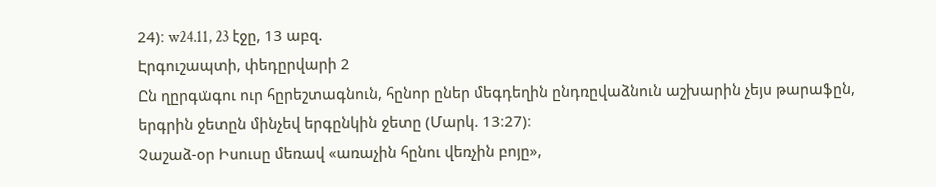24)։ w24.11, 23 էջը, 13 աբզ.
Էրգուշապտի, փեդըրվարի 2
Ըն ղըրգա̈գու ուր հըրեշտագնուն, հընոր ըներ մեգդեղին ընդռըվաձնուն աշխարին չեյս թարաֆըն, երգրին ջետըն մինչեվ երգընկին ջետը (Մարկ. 13։27)։
Չաշաձ-օր Իսուսը մեռավ «առաչին հընու վեռչին բոյը»,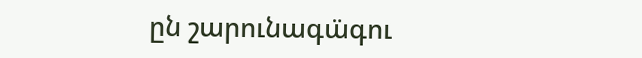ըն շարունագա̈գու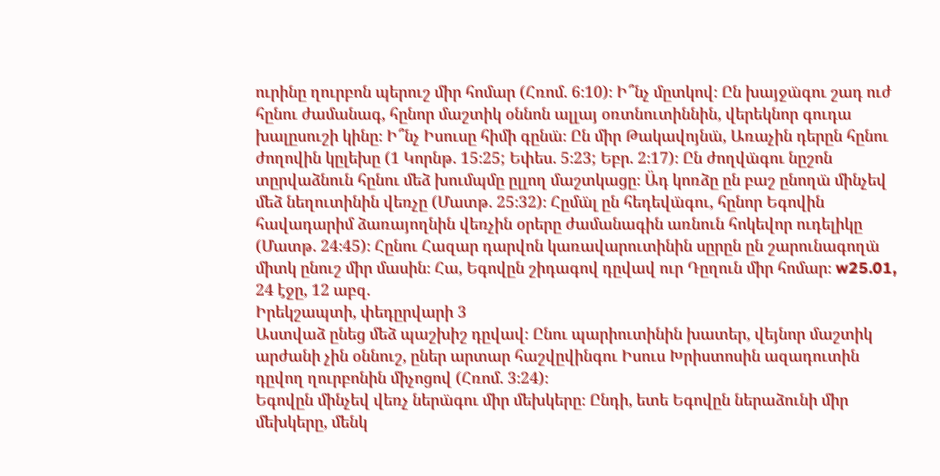ուրինը ղուրբոն պերուշ միր հոմար (Հռոմ. 6։10)։ Ի՞նչ մըտկով։ Ըն խայջա̈գու շադ ուժ հընու ժամանագ, հընոր մաշտիկ օննոն ալլայ օռտնուտիննին, վերեկնոր գուդա խալըսուշի կինը։ Ի՞նչ Իսուսը հիմի գընա̈։ Ըն միր Թակավոյնա̈, Առաչին դերըն հընու ժողովին կըլեխը (1 Կորնթ. 15։25; Եփես. 5։23; Եբր. 2։17)։ Ըն ժողվա̈գու նըշոն տըրվաձնուն հընու մեձ խումպմը ըլլող մաշտկացը։ Ա̈դ կոռձը ըն բաշ ընողա̈ մինչեվ մեձ նեղուտինին վեռչը (Մատթ. 25։32)։ Հըմա̈լ ըն հեդեվա̈գու, հընոր Եգովին հավադարիմ ձառայողնին վեռչին օրերը ժամանագին առնուն հոկեվոր ուդելիկը (Մատթ. 24։45)։ Հընու Հազար դարվոն կառավարուտինին սըրըն ըն շարունագողա̈ միտկ ընուշ միր մասին։ Հա, Եգովըն շիդագով դըվավ ուր Դըղուն միր հոմար։ w25.01, 24 էջը, 12 աբզ.
Իրեկշապտի, փեդըրվարի 3
Աստվաձ ընեց մեձ պաշխիշ դըվավ։ Ընու պարիուտինին խատեր, վեյնոր մաշտիկ արժանի չին օննուշ, ըներ արտար հաշվըվինգու Իսուս Խրիստոսին ազադուտին դըվող ղուրբոնին միչոցով (Հռոմ. 3։24)։
Եգովըն մինչեվ վեռչ ներա̈գու միր մեխկերը։ Ընդի, ետե Եգովըն ներաձունի միր մեխկերը, մենկ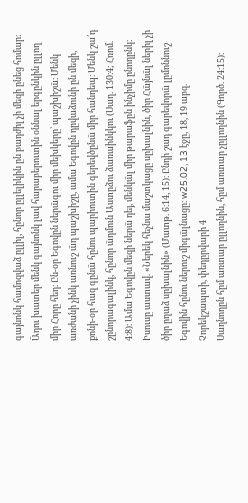գայնոնկ համոզվաձ ըլլիլ, հընոր ըլլելիկին ըն բադժիլ չի մեզի ընեց հոմար։ Ա̈դու խատեր մենկ գայնոնկ լավ հարաբերուտին օննալ երգընկին ըլլող միր Հորը հեդ։ Ըն-օր Եգովըն ներա̈գու միր մեխկերը՝ պաշխիշա̈։ Մենկ առժանի չինկ առնուշ ա̈դ պաշխիշը, ամա Եգովըն դըվաձունի ըն մեզի, քոնի-օր հազ գընա̈ հընու պարիուտին գերեվծընա̈ միր հանդեպ։ Մենկ շա՛դ շընորագալինկ, հընոր ա̈դմուն Աստըձու ձառաինկկու (Սաղ. 130։4; Հռոմ. 4։8)։ Ամա Եգովըն մեզի ներա̈ դեյ, մենկա̈լ միր թարաֆըն ինչիմը ընողընկ։ Իսուսը աստավ. «Ներեկ հեչնա մաշտկացը սըխալնին, ծիր Հա̈յնա̈լ ներիլ չի ծիր ըղաձ սըխալնին» (Մատթ. 6։14, 15)։ Ընդի շադ գարեվորա̈ լըմոննուշ Եգովին հընու ներուշ միգա̈լնացը։ w25.02, 13 էջը, 18, 19 աբզ.
Չորեկշապտի, փեդըրվարի 4
Սաղնողըն հըմ առտար ըլլողնին, հըմ առտար չըլլողնին (Գործ. 24։15)։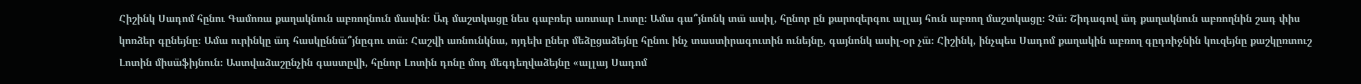Հիշինկ Սադոմ հընու Գամոռա քաղակնուն աբռողնուն մասին։ Ա̈դ մաշտկացը նես գաբռեր առտար Լոտը։ Ամա գա՞յնոնկ տա̈ ասիլ, հընոր ըն քարոզերգու ալլայ հուն աբռող մաշտկացը։ Չա̈։ Շիդագով ա̈դ քաղակնուն աբռողնին շադ փիս կոռձեր գընեյնը։ Ամա ուրինկը ա̈դ հասկըննա̈՞յնըգու տա̈։ Հաշվի առնունկնա, ոյդեխ ըներ մեձըցաձեյնը հընու ինչ տաստիրագուտին ունեյնը, գայնոնկ ասիլ-օր չա̈։ Հիշինկ, ինչպես Սադոմ քաղակին աբռող գըդռիջնին կուզեյնը քաշկըռտուշ Լոտին միսա̈ֆիյնուն։ Աստվաձաշընչին գաստըվի, հընոր Լոտին դոնը մոդ մեգդեղվաձեյնը «ալլայ Սադոմ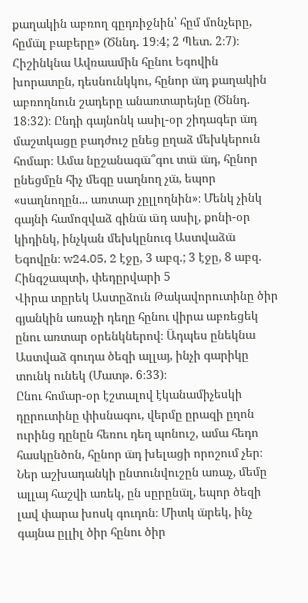քաղակին աբռող գըդռիջնին՝ հըմ մոնչերը, հըմա̈լ բաբերը» (Ծննդ. 19։4; 2 Պետ. 2։7)։ Հիշինկնա Ավռաամին հընու Եգովին խորատըն, դեսնունկկու, հընոր ա̈դ քաղակին աբռողնուն շադերը անառտարեյնը (Ծննդ. 18։32)։ Ընդի գայնոնկ ասիլ-օր շիդագեր ա̈դ մաշտկացը բադժուշ ընեց ըղաձ մեխկերուն հոմար։ Ամա նըշանագա̈՞գու տա̈ ա̈դ, հընոր ընեցմըն հիչ մեգը սաղնող չա̈, եպոր «սաղնողըն... առտար չըլլողնին»։ Մենկ չինկ գայնի համոզվաձ գինա̈ ա̈դ ասիլ, քոնի-օր կիդինկ, ինչկան մեխկընուգ Աստվաձա̈ Եգովըն։ w24.05, 2 էջը, 3 աբզ.; 3 էջը, 8 աբզ.
Հինգշապտի, փեդըրվարի 5
Վիրա տըրեկ Աստըձուն Թակավորուտինը ծիր գյանկին առաչի դեղը հընու վիրա աբռեցեկ ընու առտար օրենկներով։ Ա̈դպես ընեկնա Աստվաձ գուդա ծեզի ալլայ, ինչի գարիկը տունկ ունեկ (Մատթ. 6։33)։
Ընու հոմար-օր էշտալով էկանամիչեսկի դըրուտինը փիսնագու, վերմը ըրազի ըղոն ուրինց դընըն հեռու դեղ պոնուշ, ամա հեդո հասկընծոն, հընոր ա̈դ խելացի որոշում չեր։ Ներ աշխադանկի ընտունվուշըն առաչ, մեմը ալլայ հաշվի առեկ, ըն սըրընա̈լ, եպոր ծեզի լավ փարա խոսկ գուդոն։ Միտկ ա̈րեկ, ինչ գայնա ըլլիլ ծիր հընու ծիր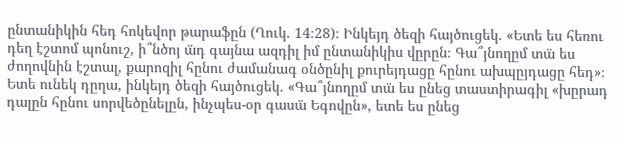ընտանիկին հեդ հոկեվոր թարաֆըն (Ղուկ. 14։28)։ Ինկեյդ ծեզի հայծուցեկ. «Ետե ես հեռու դեղ էշտոմ պոնուշ, ի՞նծոյ ա̈դ գայնա ազդիլ իմ ընտանիկիս վըրըն։ Գա՞յնողըմ տա̈ ես ժողովնին էշտալ, քարոզիլ հընու ժամանագ օնծընիլ քուրեյդացը հընու ախպըյդացը հեդ»։ Ետե ունեկ դըղա, ինկեյդ ծեզի հայծուցեկ. «Գա՞յնողըմ տա̈ ես ընեց տաստիրագիլ «խըրադ դալըն հընու սորվեծընելըն, ինչպես-օր գասա̈ Եգովըն», ետե ես ընեց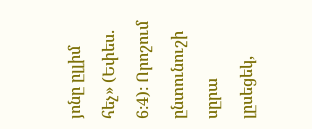յոնը ըլլիմ հեչ» (Եփես. 6։4)։ Որոշում ընտունուշի սըրա լըսեցեկ,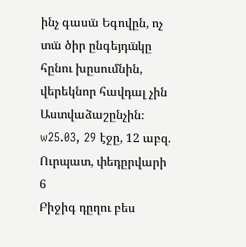ինչ գասա̈ Եգովըն, ոչ տա̈ ծիր ընգեյդա̈կը հընու խըսումնին, վերեկնոր հավդալ չին Աստվաձաշընչին։ w25.03, 29 էջը, 12 աբզ.
Ուրպատ, փեդըրվարի 6
Բիջիգ դըղու բես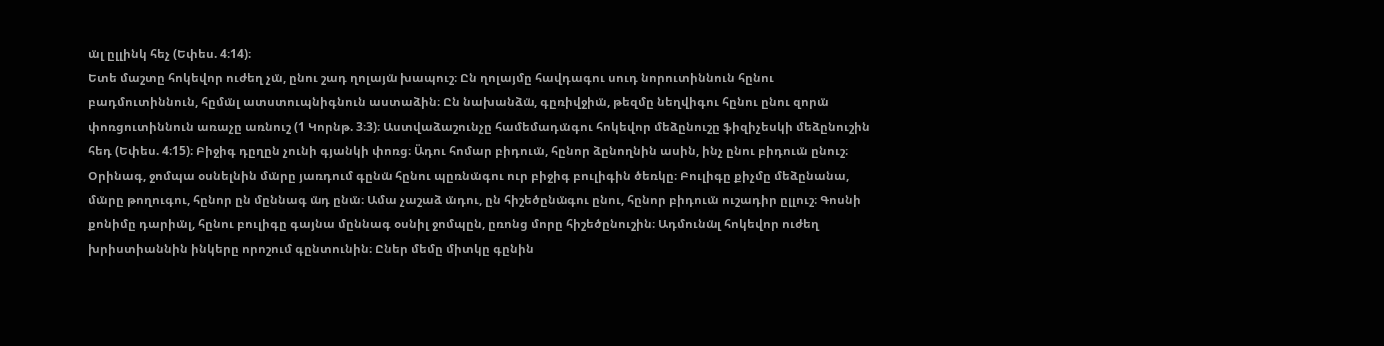ա̈լ ըլլինկ հեչ (Եփես. 4։14)։
Ետե մաշտը հոկեվոր ուժեղ չա̈, ընու շադ ղոլայա̈ խապուշ։ Ըն ղոլայմը հավդագու սուդ նորուտիննուն հընու բադմուտիննուն, հըմա̈լ ատստուպնիգնուն աստաձին։ Ըն նախանձա̈, գըռիվջիա̈, թեզմը նեղվիգու հընու ընու զորա̈ փոռցուտիննուն առաչը առնուշ (1 Կորնթ. 3։3)։ Աստվաձաշունչը համեմադա̈գու հոկեվոր մեձընուշը ֆիզիչեսկի մեձընուշին հեդ (Եփես. 4։15)։ Բիջիգ դըղըն չունի գյանկի փոռց։ Ա̈դու հոմար բիդուա̈, հընոր ձընողնին ասին, ինչ ընու բիդուա̈ ընուշ։ Օրինագ, ջոմպա օսնելնին մա̈րը յառդում գընա̈ հընու պըռնա̈գու ուր բիջիգ բուլիգին ծեռկը։ Բուլիգը քիչմը մեձընանա, մա̈րը թողուգու, հընոր ըն մըննագ ա̈դ ընա̈։ Ամա չաշաձ ա̈դու, ըն հիշեծընա̈գու ընու, հընոր բիդուա̈ ուշադիր ըլլուշ։ Գոսնի քոնիմը դարիա̈լ, հընու բուլիգը գայնա մըննագ օսնիլ ջոմպըն, ըռոնց մորը հիշեծընուշին։ Ադմունա̈լ հոկեվոր ուժեղ խրիստիաննին ինկերը որոշում գընտունին։ Ըներ մեմը միտկը գընին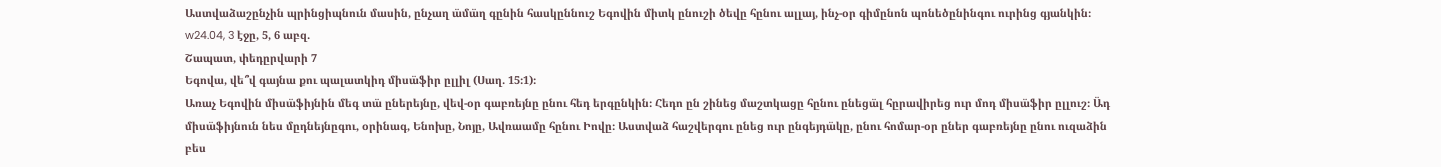Աստվաձաշընչին պրինցիպնուն մասին, ընչաղ ա̈մա̈ղ գընին հասկըննուշ Եգովին միտկ ընուշի ծեվը հընու ալլայ, ինչ-օր գիմընոն պոնեծընինգու ուրինց գյանկին։ w24.04, 3 էջը, 5, 6 աբզ.
Շապատ, փեդըրվարի 7
Եգովա, վե՞վ գայնա քու պալատկիդ միսա̈ֆիր ըլլիլ (Սաղ. 15։1)։
Առաչ Եգովին միսա̈ֆիյնին մեգ տա̈ ըներեյնը, վեվ-օր գաբռեյնը ընու հեդ երգընկին։ Հեդո ըն շինեց մաշտկացը հընու ընեցա̈լ հըրավիրեց ուր մոդ միսա̈ֆիր ըլլուշ։ Ա̈դ միսա̈ֆիյնուն նես մըդնեյնըգու, օրինագ, Ենոխը, Նոյը, Ավռաամը հընու Իովը։ Աստվաձ հաշվերգու ընեց ուր ընգեյդա̈կը, ընու հոմար-օր ըներ գաբռեյնը ընու ուզաձին բես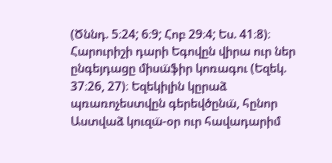(Ծննդ. 5։24; 6։9; Հոբ 29։4; Ես. 41։8)։ Հարուրիշի դարի Եգովըն վիրա ուր ներ ընգեյդացը միսա̈ֆիր կոռագու (Եզեկ. 37։26, 27)։ Եզեկիլին կըրաձ պռառոչեստվըն գերեվծընա̈, հընոր Աստվաձ կուզա̈-օր ուր հավադարիմ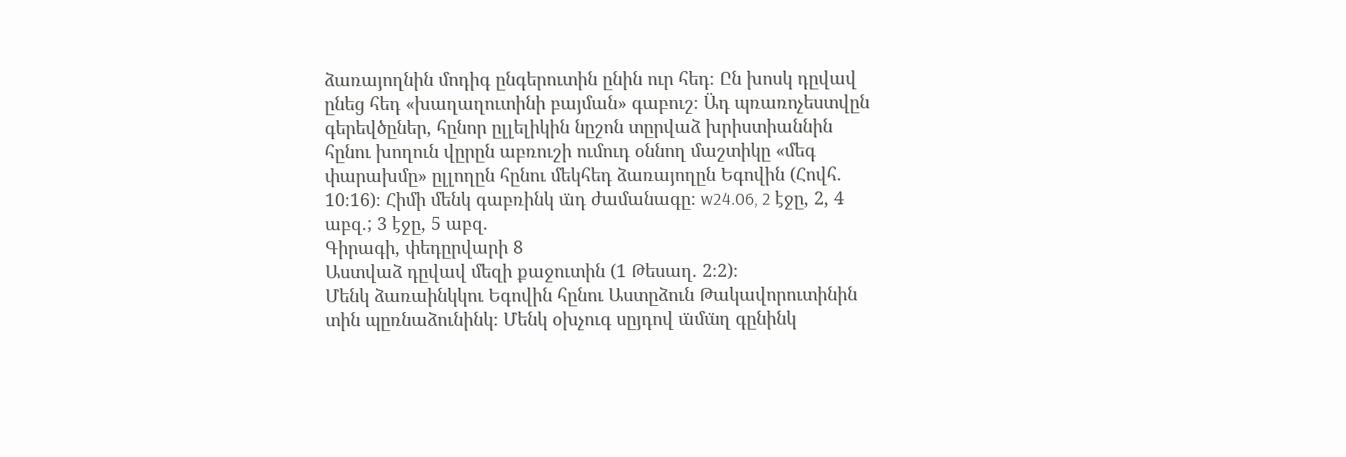ձառայողնին մոդիգ ընգերուտին ընին ուր հեդ։ Ըն խոսկ դըվավ ընեց հեդ «խաղաղուտինի բայման» գաբուշ։ Ա̈դ պռառոչեստվըն գերեվծըներ, հընոր ըլլելիկին նըշոն տըրվաձ խրիստիաննին հընու խողուն վըրըն աբռուշի ումուդ օննող մաշտիկը «մեգ փարախմը» ըլլողըն հընու մեկհեդ ձառայողըն Եգովին (Հովհ. 10։16)։ Հիմի մենկ գաբռինկ ա̈դ ժամանագը։ w24.06, 2 էջը, 2, 4 աբզ.; 3 էջը, 5 աբզ.
Գիրագի, փեդըրվարի 8
Աստվաձ դըվավ մեզի քաջուտին (1 Թեսաղ. 2։2)։
Մենկ ձառաինկկու Եգովին հընու Աստըձուն Թակավորուտինին տին պըռնաձունինկ։ Մենկ օխչուգ սըյդով ա̈մա̈ղ գընինկ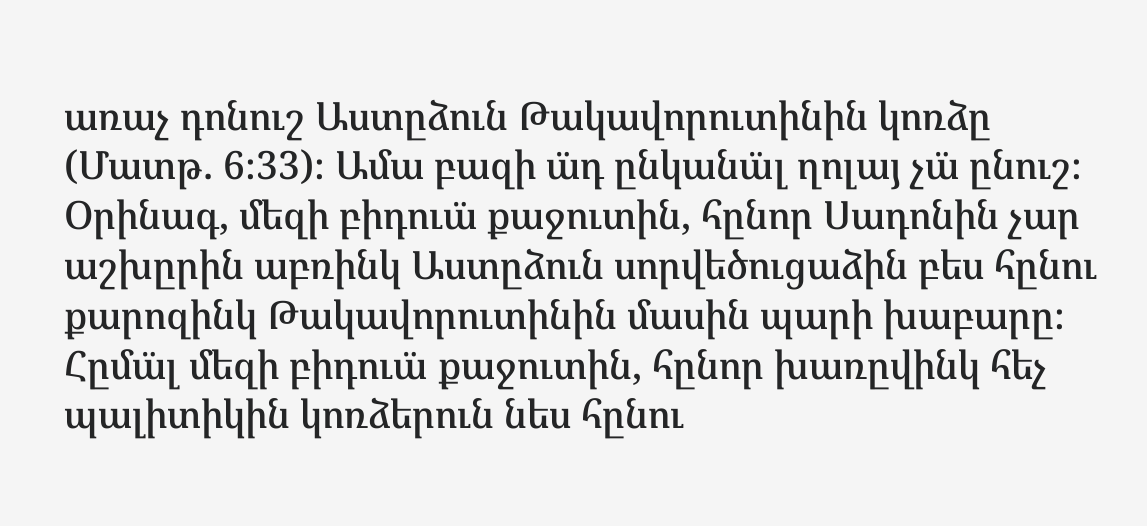առաչ դոնուշ Աստըձուն Թակավորուտինին կոռձը (Մատթ. 6։33)։ Ամա բազի ա̈դ ընկանա̈լ ղոլայ չա̈ ընուշ։ Օրինագ, մեզի բիդուա̈ քաջուտին, հընոր Սադոնին չար աշխըրին աբռինկ Աստըձուն սորվեծուցաձին բես հընու քարոզինկ Թակավորուտինին մասին պարի խաբարը։ Հըմա̈լ մեզի բիդուա̈ քաջուտին, հընոր խառըվինկ հեչ պալիտիկին կոռձերուն նես հընու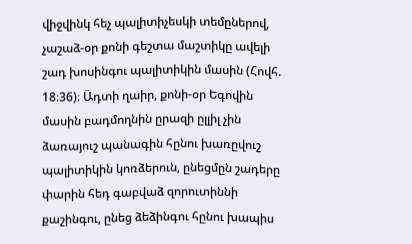վիջվինկ հեչ պալիտիչեսկի տեմըներով, չաշաձ-օր քոնի գեշտա մաշտիկը ավելի շադ խոսինգու պալիտիկին մասին (Հովհ. 18։36)։ Ա̈դտի ղաիր, քոնի-օր Եգովին մասին բադմողնին ըրազի ըլլիլ չին ձառայուշ պանագին հընու խառըվուշ պալիտիկին կոռձերուն, ընեցմըն շադերը փարին հեդ գաբվաձ զորուտիննի քաշինգու, ընեց ձեձինգու հընու խապիս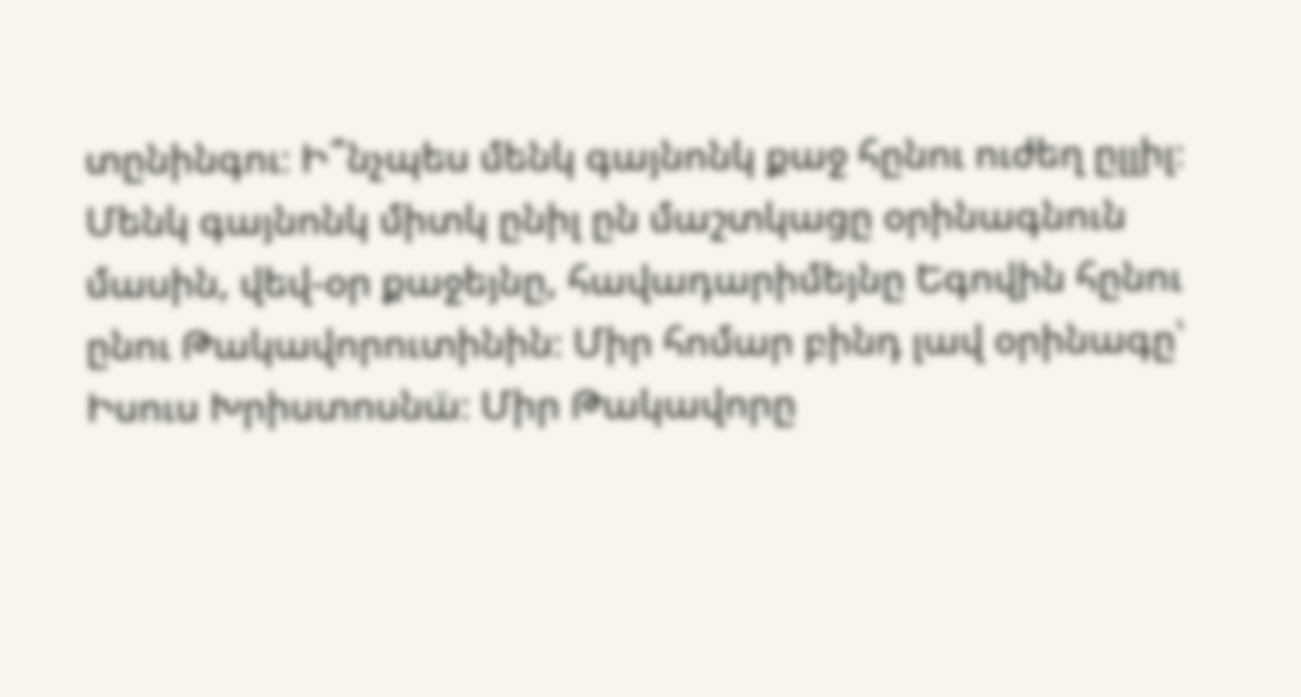տընինգու։ Ի՞նչպես մենկ գայնոնկ քաջ հընու ուժեղ ըլլիլ։ Մենկ գայնոնկ միտկ ընիլ ըն մաշտկացը օրինագնուն մասին, վեվ-օր քաջեյնը, հավադարիմեյնը Եգովին հընու ընու Թակավորուտինին։ Միր հոմար բինդ լավ օրինագը՝ Իսուս Խրիստոսնա̈։ Միր Թակավորը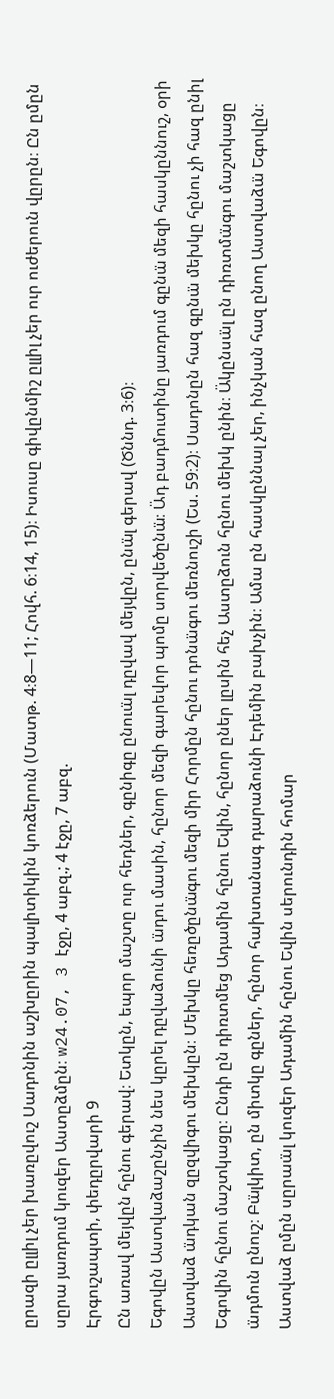ըրազի ըլլիլ չեր խառըվուշ Սադոնին աշխըրին պալիտիկին կոռձերուն (Մատթ. 4։8—11; Հովհ. 6։14, 15)։ Իսուսը գիվընմիշ ըլլիլ չեր ուր ուժերուն վըրըն։ Ըն ըմըն սըրա յառդում կուզեր Աստըձմըն։ w24.07, 3 էջը, 4 աբզ.; 4 էջը, 7 աբզ.
Էրգուշապտի, փեդըրվարի 9
Ըն առավ մեյվըն հընու գերավ։ Ետկըն, եպոր մաշտը ուր հեդներ, գընիգը ընուա̈լ դըվավ մեյվըն, ընա̈լ գերավ (Ծննդ. 3։6)։
Եգովըն Աստվաձաշընչին նես կըրել դըվաձունի ա̈դու մասին, հընոր մեզի գարեվոր պոմը սորվեծընա̈։ Ա̈դ բադմուտինը յառդում գընա̈ մեզի հասկըննուշ, օրի Աստվաձ ա̈դկան զըզվիգու մեխկըն։ Մեխկը հեռըծընա̈գու մեզի միր Հորմըն հընու դոնա̈գու մեռնուշի (Ես. 59։2)։ Սադոնըն հազ գընա̈ մեխկը հընու չի հազ ընիլ Եգովին հընու մաշտկացը։ Ընդի ըն դիռտմեց Ադամին հընու Եվին, հընոր ըներ լըսին հեչ Աստըձուն հընու մեխկ ընին։ Ա̈կընսա̈լ ըն դիռտմա̈գու մաշտկացը ա̈դմուն ընուշ։ Բա̈լկիտ, ըն միտկը գըներ, հընոր հախտանագ դարաձունի Էդեմին բախչին։ Ամա ըն հասկըննալ չեր, ինչկան հազ ընող Աստվաձա̈ Եգովըն։ Աստվաձ ըմըն սըրաա̈լ կուզեր Ադամին հընու Եվին սերունդին հոմար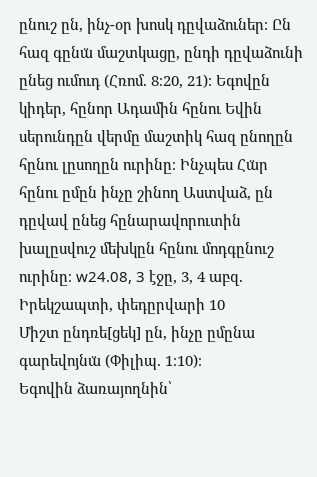ընուշ ըն, ինչ-օր խոսկ դըվաձուներ։ Ըն հազ գընա̈ մաշտկացը, ընդի դըվաձունի ընեց ումուդ (Հռոմ. 8։20, 21)։ Եգովըն կիդեր, հընոր Ադամին հընու Եվին սերունդըն վերմը մաշտիկ հազ ընողըն հընու լըսողըն ուրինը։ Ինչպես Հա̈ր հընու ըմըն ինչը շինող Աստվաձ, ըն դըվավ ընեց հընարավորուտին խալըսվուշ մեխկըն հընու մոդգընուշ ուրինը։ w24.08, 3 էջը, 3, 4 աբզ.
Իրեկշապտի, փեդըրվարի 10
Միշտ ընդռե[ցեկ] ըն, ինչը ըմընա գարեվոյնա̈ (Փիլիպ. 1։10)։
Եգովին ձառայողնին՝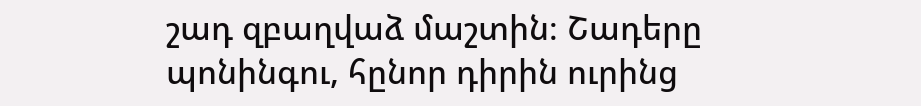շադ զբաղվաձ մաշտին։ Շադերը պոնինգու, հընոր դիրին ուրինց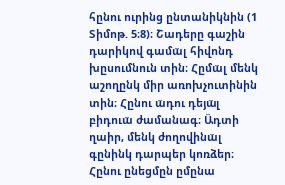հընու ուրինց ընտանիկնին (1 Տիմոթ. 5։8)։ Շադերը գաշին դարիկով գամա̈լ հիվոնդ խըսումնուն տին։ Հըմա̈լ մենկ աշողընկ միր առոխչուտինին տին։ Հընու ա̈դու դեյա̈լ բիդուա̈ ժամանագ։ Ա̈դտի ղաիր, մենկ ժողովինա̈լ գընինկ դարպեր կոռձեր։ Հընու ընեցմըն ըմընա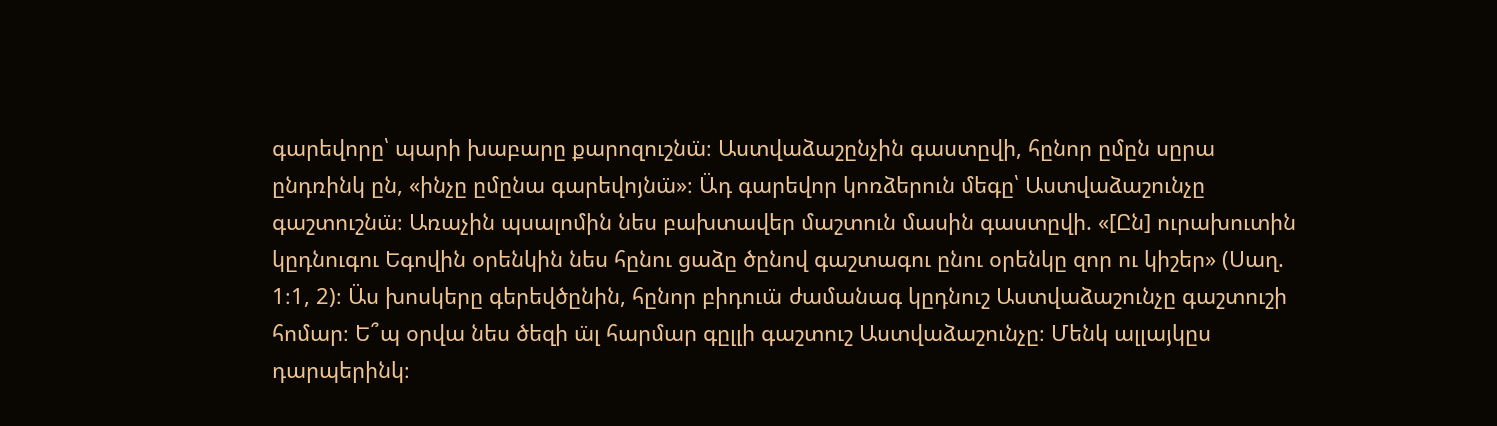գարեվորը՝ պարի խաբարը քարոզուշնա̈։ Աստվաձաշընչին գաստըվի, հընոր ըմըն սըրա ընդռինկ ըն, «ինչը ըմընա գարեվոյնա̈»։ Ա̈դ գարեվոր կոռձերուն մեգը՝ Աստվաձաշունչը գաշտուշնա̈։ Առաչին պսալոմին նես բախտավեր մաշտուն մասին գաստըվի. «[Ըն] ուրախուտին կըդնուգու Եգովին օրենկին նես հընու ցաձը ծընով գաշտագու ընու օրենկը զոր ու կիշեր» (Սաղ. 1։1, 2)։ Ա̈ս խոսկերը գերեվծընին, հընոր բիդուա̈ ժամանագ կըդնուշ Աստվաձաշունչը գաշտուշի հոմար։ Ե՞պ օրվա նես ծեզի ա̈լ հարմար գըլլի գաշտուշ Աստվաձաշունչը։ Մենկ ալլայկըս դարպերինկ։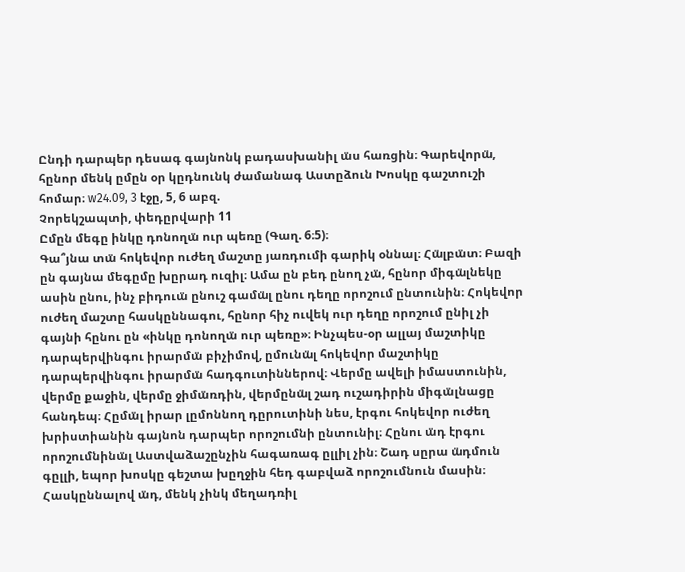Ընդի դարպեր դեսագ գայնոնկ բադասխանիլ ա̈ս հառցին։ Գարեվորա̈, հընոր մենկ ըմըն օր կըդնունկ ժամանագ Աստըձուն Խոսկը գաշտուշի հոմար։ w24.09, 3 էջը, 5, 6 աբզ.
Չորեկշապտի, փեդըրվարի 11
Ըմըն մեգը ինկը դոնողա̈ ուր պեռը (Գաղ. 6։5)։
Գա՞յնա տա̈ հոկեվոր ուժեղ մաշտը յառդումի գարիկ օննալ։ Հա̈լբա̈տ։ Բազի ըն գայնա մեգըմը խըրադ ուզիլ։ Ամա ըն բեդ ընող չա̈, հընոր միգա̈լնեկը ասին ընու, ինչ բիդուա̈ ընուշ գամա̈լ ընու դեղը որոշում ընտունին։ Հոկեվոր ուժեղ մաշտը հասկըննագու, հընոր հիչ ուվեկ ուր դեղը որոշում ընիլ չի գայնի հընու ըն «ինկը դոնողա̈ ուր պեռը»։ Ինչպես-օր ալլայ մաշտիկը դարպերվինգու իրարմա̈ բիչիմով, ըմունա̈լ հոկեվոր մաշտիկը դարպերվինգու իրարմա̈ հադգուտիններով։ Վերմը ավելի իմաստունին, վերմը քաջին, վերմը ջիմա̈ռդին, վերմընա̈լ շադ ուշադիրին միգա̈լնացը հանդեպ։ Հըմա̈լ իրար լըմոննող դըրուտինի նես, էրգու հոկեվոր ուժեղ խրիստիանին գայնոն դարպեր որոշումնի ընտունիլ։ Հընու ա̈դ էրգու որոշումնինա̈լ Աստվաձաշընչին հագառագ ըլլիլ չին։ Շադ սըրա ա̈դմուն գըլլի, եպոր խոսկը գեշտա խըղջին հեդ գաբվաձ որոշումնուն մասին։ Հասկըննալով ա̈դ, մենկ չինկ մեղադռիլ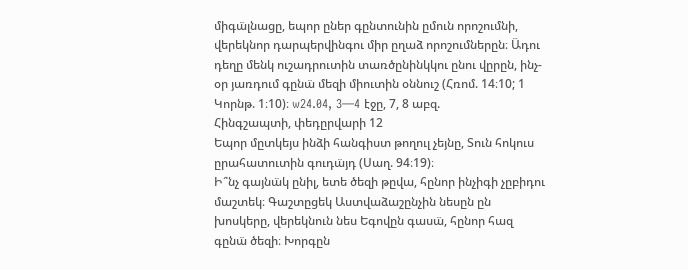միգա̈լնացը, եպոր ըներ գընտունին ըմուն որոշումնի, վերեկնոր դարպերվինգու միր ըղաձ որոշումներըն։ Ա̈դու դեղը մենկ ուշադրուտին տառծընինկկու ընու վըրըն, ինչ-օր յառդում գընա̈ մեզի միուտին օննուշ (Հռոմ. 14։10; 1 Կորնթ. 1։10)։ w24.04, 3—4 էջը, 7, 8 աբզ.
Հինգշապտի, փեդըրվարի 12
Եպոր մըտկեյս ինձի հանգիստ թողուլ չեյնը, Տուն հոկուս ըրահատուտին գուդա̈յդ (Սաղ. 94։19)։
Ի՞նչ գայնա̈կ ընիլ, ետե ծեզի թըվա, հընոր ինչիգի չըբիդու մաշտեկ։ Գաշտըցեկ Աստվաձաշընչին նեսըն ըն խոսկերը, վերեկնուն նես Եգովըն գասա̈, հընոր հազ գընա̈ ծեզի։ Խորգըն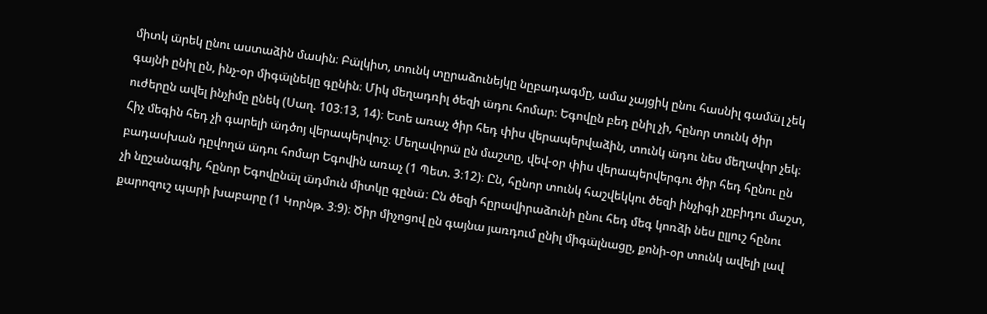միտկ ա̈րեկ ընու աստաձին մասին։ Բա̈լկիտ, տունկ տըրաձունեյկը նըբադագմը, ամա չայցիկ ընու հասնիլ գամա̈լ չեկ գայնի ընիլ ըն, ինչ-օր միգա̈լնեկը գընին։ Միկ մեղադռիլ ծեզի ա̈դու հոմար։ Եգովըն բեդ ընիլ չի, հընոր տունկ ծիր ուժերըն ավել ինչիմը ընեկ (Սաղ. 103։13, 14)։ Ետե առաչ ծիր հեդ փիս վերապերվաձին, տունկ ա̈դու նես մեղավոր չեկ։ Հիչ մեգին հեդ չի գարելի ա̈դծոյ վերապերվուշ։ Մեղավորա̈ ըն մաշտը, վեվ-օր փիս վերապերվերգու ծիր հեդ հընու ըն բադասխան դըվողա̈ ա̈դու հոմար Եգովին առաչ (1 Պետ. 3։12)։ Ըն, հընոր տունկ հաշվեկկու ծեզի ինչիգի չըբիդու մաշտ, չի նըշանագիլ, հընոր Եգովընա̈լ ա̈դմուն միտկը գընա̈։ Ըն ծեզի հըրավիրաձունի ընու հեդ մեգ կոռձի նես ըլլուշ հընու քարոզուշ պարի խաբարը (1 Կորնթ. 3։9)։ Ծիր միչոցով ըն գայնա յառդում ընիլ միգա̈լնացը, քոնի-օր տունկ ավելի լավ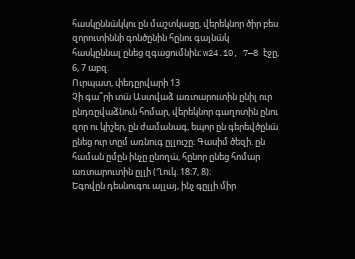հասկըննա̈կկու ըն մաշտկացը, վերեկնոր ծիր բես զորուտիննի գոնծընին հընու գայնա̈կ հասկըննալ ընեց զգացումնին։ w24.10, 7—8 էջը, 6, 7 աբզ.
Ուրպատ, փեդըրվարի 13
Չի գա՞րի տա̈ Աստվաձ առտարուտին ընիլ ուր ընդռըվաձնուն հոմար, վերեկնոր գաղոտին ընու զոր ու կիշեր, ըն ժամանագ, եպոր ըն գերեվծընա̈ ընեց ուր տըմ առնուգ ըլլուշը։ Գասիմ ծեզի. ըն համան ըմըն ինչը ընողա̈, հընոր ընեց հոմար առտարուտին ըլլի (Ղուկ. 18։7, 8)։
Եգովըն դեսնուգու ալլայ, ինչ գըլլի միր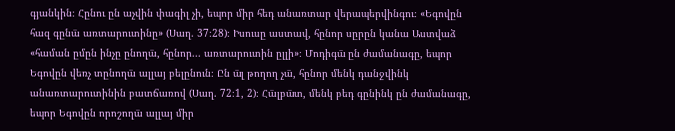գյանկին։ Հընու ըն աչվին փագիլ չի, եպոր միր հեդ անառտար վերապերվինգու։ «Եգովըն հազ գընա̈ առտարուտինը» (Սաղ. 37։28)։ Իսուսը աստավ, հընոր սըրըն կանա Աստվաձ «համան ըմըն ինչը ընողա̈, հընոր... առտարուտին ըլլի»։ Մոդիգա̈ ըն ժամանագը, եպոր Եգովըն վեռչ տընողա̈ ալլայ բելընուն։ Ըն ա̈լ թողող չա̈, հընոր մենկ դանջվինկ անառտարուտինին բատճառով (Սաղ. 72։1, 2)։ Հա̈լբա̈տ, մենկ բեդ գընինկ ըն ժամանագը, եպոր Եգովըն որոշողա̈ ալլայ միր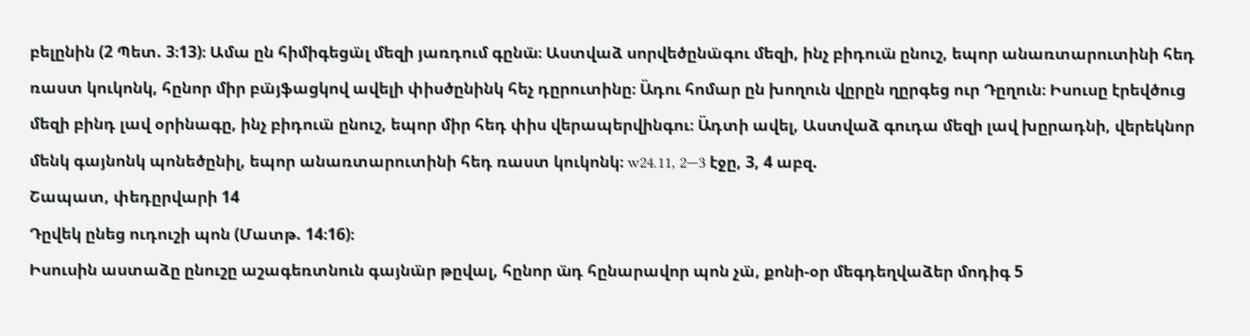բելընին (2 Պետ. 3։13)։ Ամա ըն հիմիգեցա̈լ մեզի յառդում գընա̈։ Աստվաձ սորվեծընա̈գու մեզի, ինչ բիդուա̈ ընուշ, եպոր անառտարուտինի հեդ ռաստ կուկոնկ, հընոր միր բա̈յֆացկով ավելի փիսծընինկ հեչ դըրուտինը։ Ա̈դու հոմար ըն խողուն վըրըն ղըրգեց ուր Դըղուն։ Իսուսը էրեվծուց մեզի բինդ լավ օրինագը, ինչ բիդուա̈ ընուշ, եպոր միր հեդ փիս վերապերվինգու։ Ա̈դտի ավել, Աստվաձ գուդա մեզի լավ խըրադնի, վերեկնոր մենկ գայնոնկ պոնեծընիլ, եպոր անառտարուտինի հեդ ռաստ կուկոնկ։ w24.11, 2—3 էջը, 3, 4 աբզ.
Շապատ, փեդըրվարի 14
Դըվեկ ընեց ուդուշի պոն (Մատթ. 14։16)։
Իսուսին աստաձը ընուշը աշագեռտնուն գայնա̈ր թըվալ, հընոր ա̈դ հընարավոր պոն չա̈, քոնի-օր մեգդեղվաձեր մոդիգ 5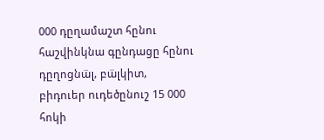000 դըղամաշտ հընու հաշվինկնա գընդացը հընու դըղոցնա̈լ, բա̈լկիտ, բիդուեր ուդեծընուշ 15 000 հոկի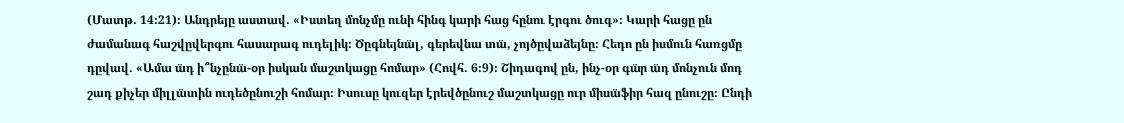(Մատթ. 14։21)։ Անդրեյը աստավ. «Իստեղ մոնչմը ունի հինգ կարի հաց հընու էրգու ծուգ»։ Կարի հացը ըն ժամանագ հաշվըվերգու հասարագ ուդելիկ։ Ծըգնեյնա̈լ, գերեվնա տա̈, չոյծըվաձեյնը։ Հեդո ըն իսմուն հառցմը դըվավ. «Ամա ա̈դ ի՞նչընա̈-օր իսկան մաշտկացը հոմար» (Հովհ. 6։9)։ Շիդագով ըն, ինչ-օր գա̈ր ա̈դ մոնչուն մոդ շադ քիչեր միլլա̈տին ուդեծընուշի հոմար։ Իսուսը կուզեր էրեվծընուշ մաշտկացը ուր միսա̈ֆիր հազ ընուշը։ Ընդի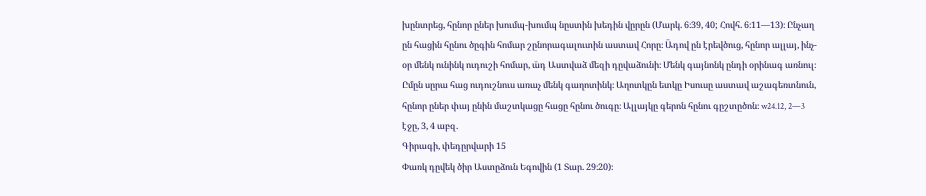խընտրեց, հընոր ըներ խումպ-խումպ նըստին խեդին վըրըն (Մարկ. 6։39, 40; Հովհ. 6։11—13)։ Ընչաղ ըն հացին հընու ծըգին հոմար շընորագալուտին աստավ Հորը։ Ա̈դով ըն էրեվծուց, հընոր ալլայ, ինչ-օր մենկ ունինկ ուդուշի հոմար, ա̈դ Աստվաձ մեզի դըվաձունի։ Մենկ գայնոնկ ընդի օրինագ առնուլ։ Ըմըն սըրա հաց ուդուշնուս առաչ մենկ գաղոտինկ։ Աղոտկըն ետկը Իսուսը աստավ աշագեռտնուն, հընոր ըներ փայ ընին մաշտկացը հացը հընու ծուգը։ Ալլայկը գերոն հընու գըշտըծոն։ w24.12, 2—3 էջը, 3, 4 աբզ.
Գիրագի, փեդըրվարի 15
Փառկ դըվեկ ծիր Աստըձուն Եգովին (1 Տար. 29։20)։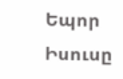Եպոր Իսուսը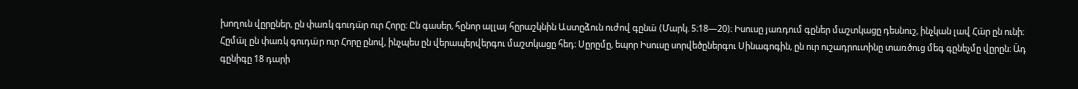խողուն վըրըներ, ըն փառկ գուդա̈ր ուր Հորը։ Ըն գասեր, հընոր ալլայ հըրաշկնին Աստըձուն ուժով գընա̈ (Մարկ. 5։18—20)։ Իսուսը յառդում գըներ մաշտկացը դեսնուշ, ինչկան լավ Հա̈ր ըն ունի։ Հըմա̈լ ըն փառկ գուդա̈ր ուր Հորը ընով, ինչպես ըն վերապերվերգու մաշտկացը հեդ։ Սըրըմը, եպոր Իսուսը սորվեծըներգու Սինագոգին, ըն ուր ուշադրուտինը տառծուց մեգ գընեչմը վըրըն։ Ա̈դ գընիգը 18 դարի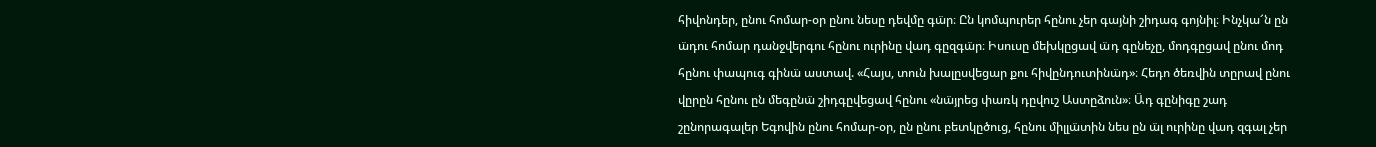հիվոնդեր, ընու հոմար-օր ընու նեսը դեվմը գա̈ր։ Ըն կոմպուրեր հընու չեր գայնի շիդագ գոյնիլ։ Ինչկա՜ն ըն ա̈դու հոմար դանջվերգու հընու ուրինը վադ գըզգա̈ր։ Իսուսը մեխկըցավ ա̈դ գընեչը, մոդգըցավ ընու մոդ հընու փապուգ գինա̈ աստավ. «Հայս, տուն խալըսվեցար քու հիվընդուտինա̈դ»։ Հեդո ծեռվին տըրավ ընու վըրըն հընու ըն մեգընա̈ շիդգըվեցավ հընու «նա̈յրեց փառկ դըվուշ Աստըձուն»։ Ա̈դ գընիգը շադ շընորագալեր Եգովին ընու հոմար-օր, ըն ընու բետկըծուց, հընու միլլա̈տին նես ըն ա̈լ ուրինը վադ զգալ չեր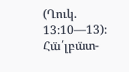(Ղուկ. 13։10—13)։ Հա̈՛լբա̈տ-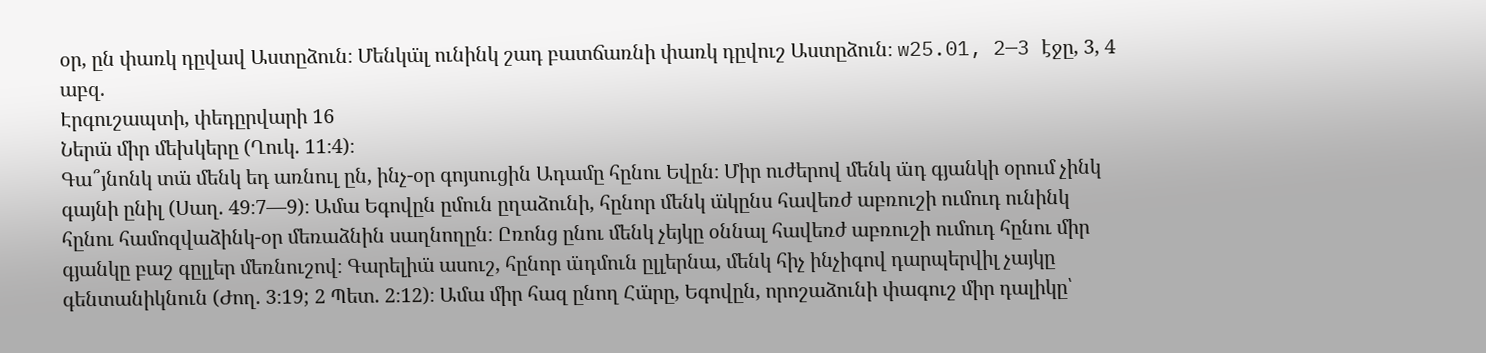օր, ըն փառկ դըվավ Աստըձուն։ Մենկա̈լ ունինկ շադ բատճառնի փառկ դըվուշ Աստըձուն։ w25.01, 2—3 էջը, 3, 4 աբզ.
Էրգուշապտի, փեդըրվարի 16
Ներա̈ միր մեխկերը (Ղուկ. 11։4)։
Գա՞յնոնկ տա̈ մենկ եդ առնուլ ըն, ինչ-օր գոյսուցին Ադամը հընու Եվըն։ Միր ուժերով մենկ ա̈դ գյանկի օրում չինկ գայնի ընիլ (Սաղ. 49։7—9)։ Ամա Եգովըն ըմուն ըղաձունի, հընոր մենկ ա̈կընս հավեռժ աբռուշի ումուդ ունինկ հընու համոզվաձինկ-օր մեռաձնին սաղնողըն։ Ըռոնց ընու մենկ չեյկը օննալ հավեռժ աբռուշի ումուդ հընու միր գյանկը բաշ գըլլեր մեռնուշով։ Գարելիա̈ ասուշ, հընոր ա̈դմուն ըլլերնա, մենկ հիչ ինչիգով դարպերվիլ չայկը գենտանիկնուն (Ժող. 3։19; 2 Պետ. 2։12)։ Ամա միր հազ ընող Հա̈րը, Եգովըն, որոշաձունի փագուշ միր դալիկը՝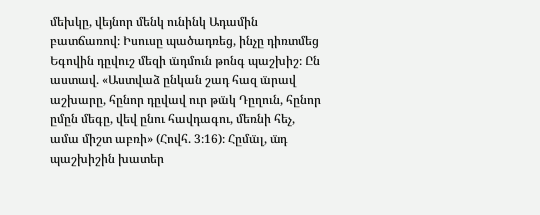մեխկը, վեյնոր մենկ ունինկ Ադամին բատճառով։ Իսուսը պածադռեց, ինչը դիռտմեց Եգովին դըվուշ մեզի ա̈դմուն թոնգ պաշխիշ։ Ըն աստավ. «Աստվաձ ընկան շադ հազ ա̈րավ աշխարը, հընոր դըվավ ուր թա̈կ Դըղուն, հընոր ըմըն մեգը, վեվ ընու հավդագու, մեռնի հեչ, ամա միշտ աբռի» (Հովհ. 3։16)։ Հըմա̈լ, ա̈դ պաշխիշին խատեր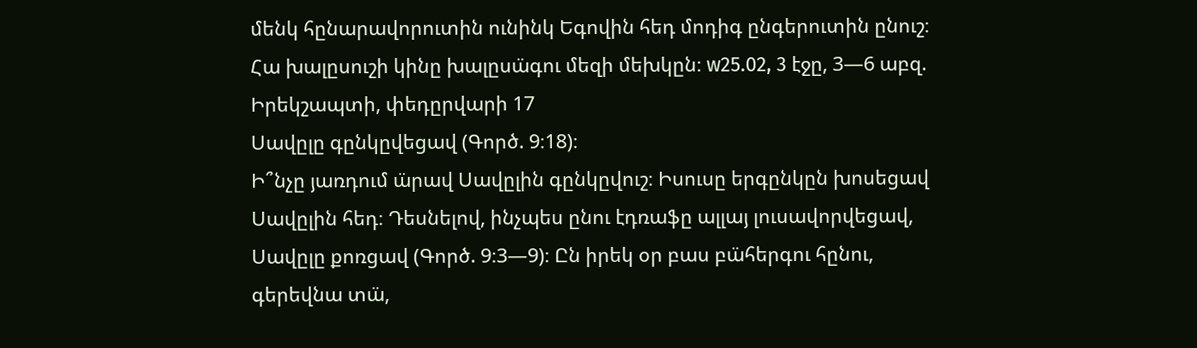մենկ հընարավորուտին ունինկ Եգովին հեդ մոդիգ ընգերուտին ընուշ։ Հա խալըսուշի կինը խալըսա̈գու մեզի մեխկըն։ w25.02, 3 էջը, 3—6 աբզ.
Իրեկշապտի, փեդըրվարի 17
Սավըլը գընկըվեցավ (Գործ. 9։18)։
Ի՞նչը յառդում ա̈րավ Սավըլին գընկըվուշ։ Իսուսը երգընկըն խոսեցավ Սավըլին հեդ։ Դեսնելով, ինչպես ընու էդռաֆը ալլայ լուսավորվեցավ, Սավըլը քոռցավ (Գործ. 9։3—9)։ Ըն իրեկ օր բաս բա̈հերգու հընու, գերեվնա տա̈,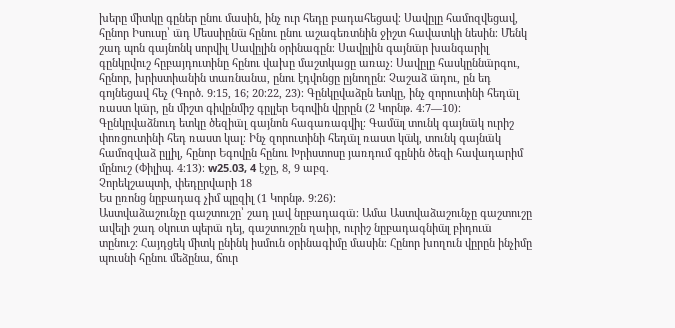խերը միտկը գըներ ընու մասին, ինչ ուր հեդը բադահեցավ։ Սավըլը համոզվեցավ, հընոր Իսուսը՝ ա̈դ Մեսսիընա̈ հընու ընու աշագեռտնին ջիշտ հավատկի նեսին։ Մենկ շադ պոն գայնոնկ սորվիլ Սավըլին օրինագըն։ Սավըլին գայնա̈ր խանգարիլ գընկըվուշ հըբայդուտինը հընու վախը մաշտկացը առաչ։ Սավըլը հասկըննա̈րգու, հընոր, խրիստիանին տառնանա, ընու էդվոնցը ըյնողըն։ Չաշաձ ա̈դու, ըն եդ գոյնեցավ հեչ (Գործ. 9։15, 16; 20։22, 23)։ Գընկըվաձըն ետկը, ինչ զորուտինի հեդա̈լ ռաստ կա̈ր, ըն միշտ գիվընմիշ գըլլեր Եգովին վըրըն (2 Կորնթ. 4։7—10)։ Գընկըվաձնուդ ետկը ծեզիա̈լ գայնոն հագառագվիլ։ Գամա̈լ տունկ գայնա̈կ ուրիշ փոռցուտինի հեդ ռաստ կալ։ Ինչ զորուտինի հեդա̈լ ռաստ կա̈կ, տունկ գայնա̈կ համոզվաձ ըլլիլ, հընոր Եգովըն հընու Խրիստոսը յառդում գընին ծեզի հավադարիմ մընուշ (Փիլիպ. 4։13)։ w25.03, 4 էջը, 8, 9 աբզ.
Չորեկշապտի, փեդըրվարի 18
Ես ըռոնց նըբադագ չիմ պըզիլ (1 Կորնթ. 9։26)։
Աստվաձաշունչը գաշտուշը՝ շադ լավ նըբադագա̈։ Ամա Աստվաձաշունչը գաշտուշը ավելի շադ օկուտ պերա̈ դեյ, գաշտուշըն ղաիր, ուրիշ նըբադագնիա̈լ բիդուա̈ տընուշ։ Հայդցեկ միտկ ընինկ իսմուն օրինագիմը մասին։ Հընոր խողուն վըրըն ինչիմը պուսնի հընու մեձընա, ճուր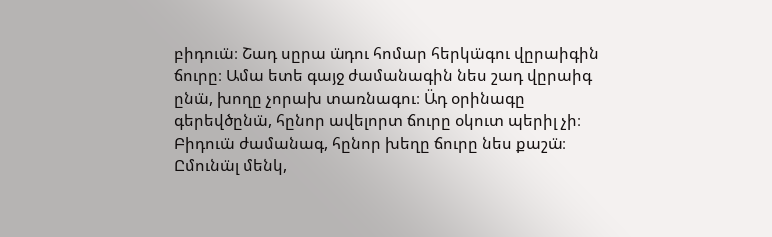բիդուա̈։ Շադ սըրա ա̈դու հոմար հերկա̈գու վըրաիգին ճուրը։ Ամա ետե գայջ ժամանագին նես շադ վըրաիգ ընա̈, խողը չորախ տառնագու։ Ա̈դ օրինագը գերեվծընա̈, հընոր ավելորտ ճուրը օկուտ պերիլ չի։ Բիդուա̈ ժամանագ, հընոր խեղը ճուրը նես քաշա̈։ Ըմունա̈լ մենկ,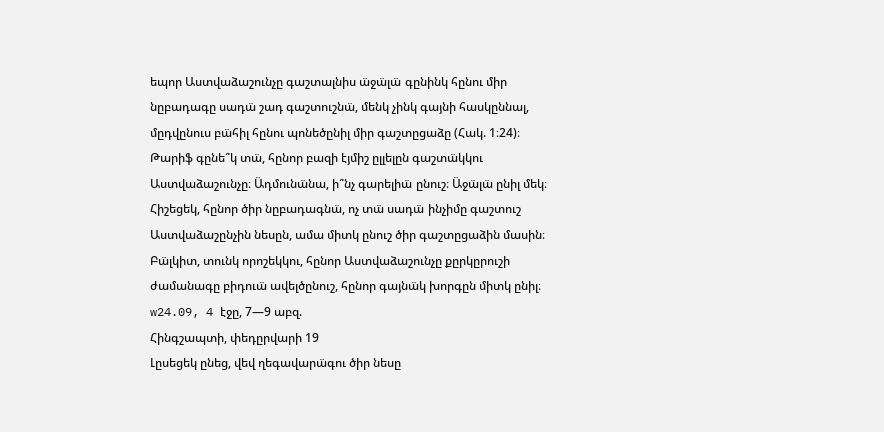եպոր Աստվաձաշունչը գաշտալնիս ա̈ջա̈լա̈ գընինկ հընու միր նըբադագը սադա̈ շադ գաշտուշնա̈, մենկ չինկ գայնի հասկըննալ, մըդվընուս բա̈հիլ հընու պոնեծընիլ միր գաշտըցաձը (Հակ. 1։24)։ Թարիֆ գընե՞կ տա̈, հընոր բազի էյմիշ ըլլելըն գաշտա̈կկու Աստվաձաշունչը։ Ա̈դմունա̈նա, ի՞նչ գարելիա̈ ընուշ։ Ա̈ջա̈լա̈ ընիլ մեկ։ Հիշեցեկ, հընոր ծիր նըբադագնա̈, ոչ տա̈ սադա̈ ինչիմը գաշտուշ Աստվաձաշընչին նեսըն, ամա միտկ ընուշ ծիր գաշտըցաձին մասին։ Բա̈լկիտ, տունկ որոշեկկու, հընոր Աստվաձաշունչը քըրկըրուշի ժամանագը բիդուա̈ ավելծընուշ, հընոր գայնա̈կ խորգըն միտկ ընիլ։ w24.09, 4 էջը, 7—9 աբզ.
Հինգշապտի, փեդըրվարի 19
Լըսեցեկ ընեց, վեվ ղեգավարա̈գու ծիր նեսը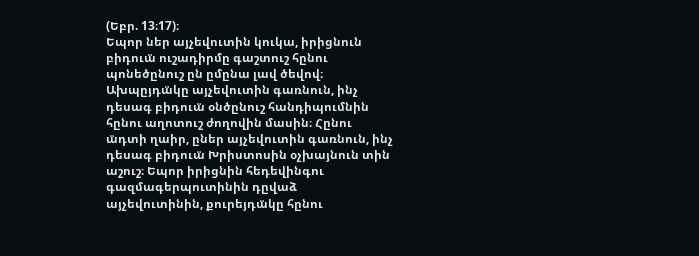(Եբր. 13։17)։
Եպոր ներ այչեվուտին կուկա, իրիցնուն բիդուա̈ ուշադիրմը գաշտուշ հընու պոնեծընուշ ըն ըմընա լավ ծեվով։ Ախպըյդա̈կը այչեվուտին գառնուն, ինչ դեսագ բիդուա̈ օնծընուշ հանդիպումնին հընու աղոտուշ ժողովին մասին։ Հընու ա̈դտի ղաիր, ըներ այչեվուտին գառնուն, ինչ դեսագ բիդուա̈ Խրիստոսին օչխայնուն տին աշուշ։ Եպոր իրիցնին հեդեվինգու գազմագերպուտինին դըվաձ այչեվուտինին, քուրեյդա̈կը հընու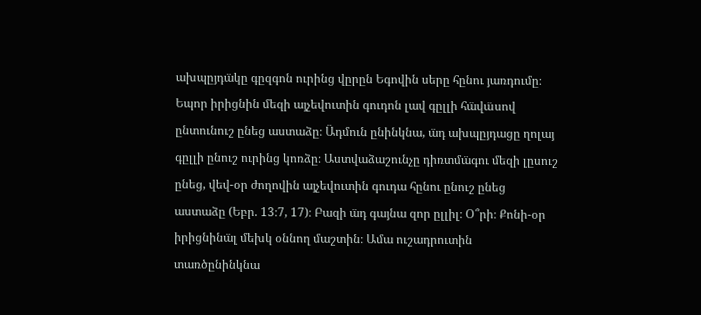ախպըյդա̈կը գըզգոն ուրինց վըրըն Եգովին սերը հընու յառդումը։ Եպոր իրիցնին մեզի այչեվուտին գուդոն լավ գըլլի հա̈վա̈սով ընտունուշ ընեց աստաձը։ Ա̈դմուն ընինկնա, ա̈դ ախպըյդացը ղոլայ գըլլի ընուշ ուրինց կոռձը։ Աստվաձաշունչը դիռտմա̈գու մեզի լըսուշ ընեց, վեվ-օր ժողովին այչեվուտին գուդա հընու ընուշ ընեց աստաձը (Եբր. 13։7, 17)։ Բազի ա̈դ գայնա զոր ըլլիլ։ Օ՞րի։ Քոնի-օր իրիցնինա̈լ մեխկ օննող մաշտին։ Ամա ուշադրուտին տառծընինկնա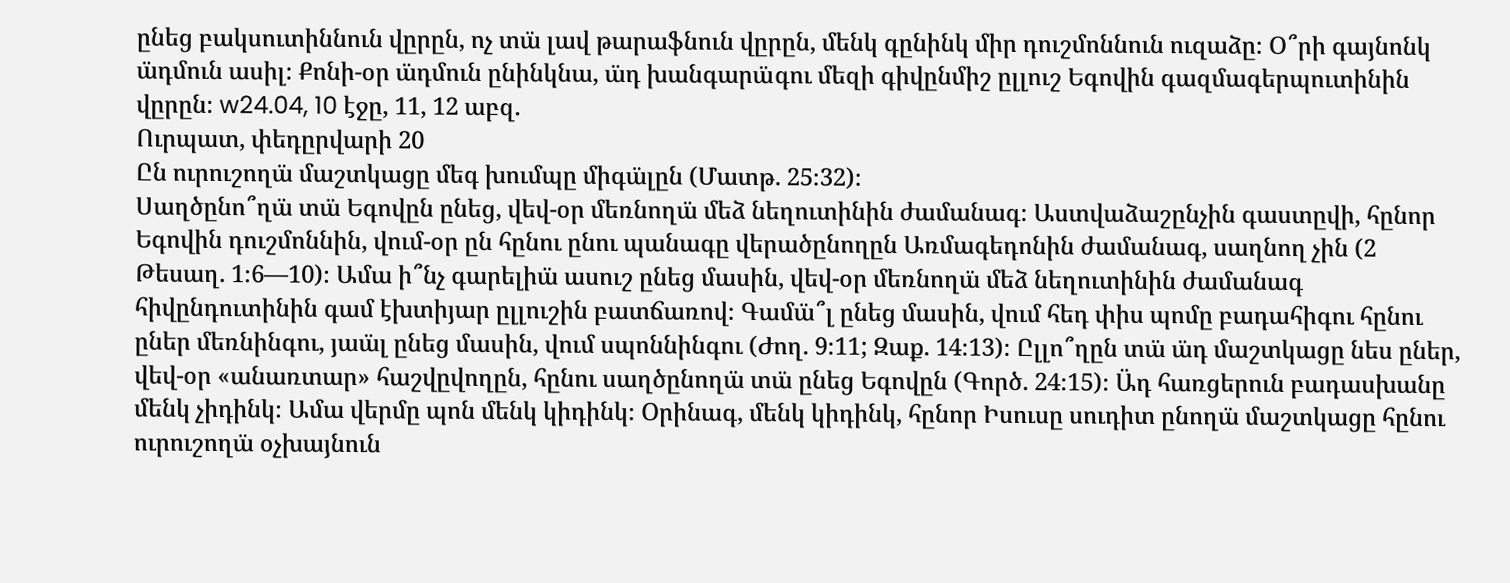ընեց բակսուտիննուն վըրըն, ոչ տա̈ լավ թարաֆնուն վըրըն, մենկ գընինկ միր դուշմոննուն ուզաձը։ Օ՞րի գայնոնկ ա̈դմուն ասիլ։ Քոնի-օր ա̈դմուն ընինկնա, ա̈դ խանգարա̈գու մեզի գիվընմիշ ըլլուշ Եգովին գազմագերպուտինին վըրըն։ w24.04, 10 էջը, 11, 12 աբզ.
Ուրպատ, փեդըրվարի 20
Ըն ուրուշողա̈ մաշտկացը մեգ խումպը միգա̈լըն (Մատթ. 25։32)։
Սաղծընո՞ղա̈ տա̈ Եգովըն ընեց, վեվ-օր մեռնողա̈ մեձ նեղուտինին ժամանագ։ Աստվաձաշընչին գաստըվի, հընոր Եգովին դուշմոննին, վում-օր ըն հընու ընու պանագը վերածընողըն Առմագեդոնին ժամանագ, սաղնող չին (2 Թեսաղ. 1։6—10)։ Ամա ի՞նչ գարելիա̈ ասուշ ընեց մասին, վեվ-օր մեռնողա̈ մեձ նեղուտինին ժամանագ հիվընդուտինին գամ էխտիյար ըլլուշին բատճառով։ Գամա̈՞լ ընեց մասին, վում հեդ փիս պոմը բադահիգու հընու ըներ մեռնինգու, յաա̈լ ընեց մասին, վում սպոննինգու (Ժող. 9։11; Զաք. 14։13)։ Ըլլո՞ղըն տա̈ ա̈դ մաշտկացը նես ըներ, վեվ-օր «անառտար» հաշվըվողըն, հընու սաղծընողա̈ տա̈ ընեց Եգովըն (Գործ. 24։15)։ Ա̈դ հառցերուն բադասխանը մենկ չիդինկ։ Ամա վերմը պոն մենկ կիդինկ։ Օրինագ, մենկ կիդինկ, հընոր Իսուսը սուդիտ ընողա̈ մաշտկացը հընու ուրուշողա̈ օչխայնուն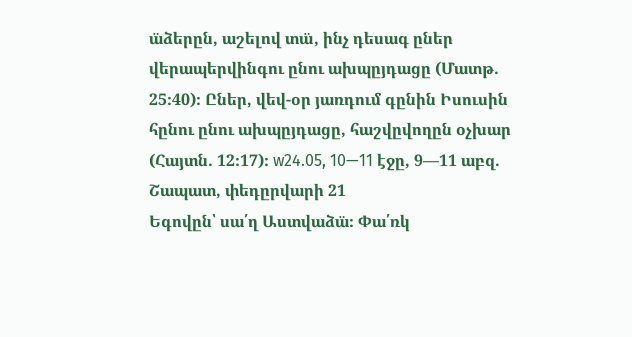ա̈ձերըն, աշելով տա̈, ինչ դեսագ ըներ վերապերվինգու ընու ախպըյդացը (Մատթ. 25։40)։ Ըներ, վեվ-օր յառդում գընին Իսուսին հընու ընու ախպըյդացը, հաշվըվողըն օչխար (Հայտն. 12։17)։ w24.05, 10—11 էջը, 9—11 աբզ.
Շապատ, փեդըրվարի 21
Եգովըն՝ սա՛ղ Աստվաձա̈։ Փա՛ռկ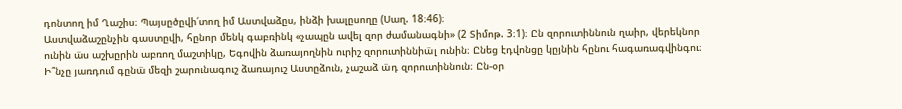դոնտող իմ Ղաշիս։ Պայսըծըվի՛տող իմ Աստվաձըս, ինձի խալըսողը (Սաղ. 18։46)։
Աստվաձաշընչին գաստըվի, հընոր մենկ գաբռինկ «չապըն ավել զոր ժամանագնի» (2 Տիմոթ. 3։1)։ Ըն զորուտիննուն ղաիր, վերեկնոր ունին ա̈ս աշխըրին աբռող մաշտիկը, Եգովին ձառայողնին ուրիշ զորուտիննիա̈լ ունին։ Ընեց էդվոնցը կըյնին հընու հագառագվինգու։ Ի՞նչը յառդում գընա̈ մեզի շարունագուշ ձառայուշ Աստըձուն, չաշաձ ա̈դ զորուտիննուն։ Ըն-օր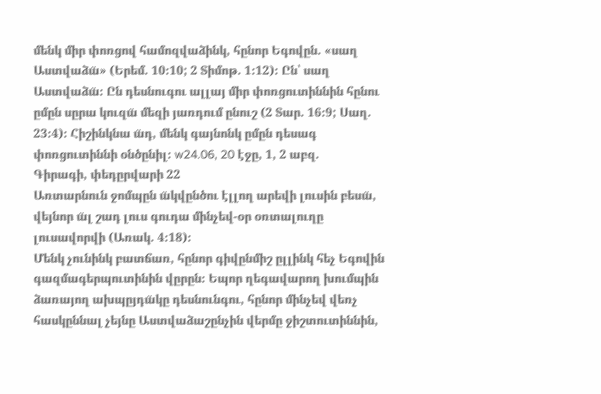մենկ միր փոռցով համոզվաձինկ, հընոր Եգովըն. «սաղ Աստվաձա̈» (Երեմ. 10։10; 2 Տիմոթ. 1։12)։ Ըն՝ սաղ Աստվաձա̈։ Ըն դեսնուգու ալլայ միր փոռցուտիննին հընու ըմըն սըրա կուզա̈ մեզի յառդում ընուշ (2 Տար. 16։9; Սաղ. 23։4)։ Հիշինկնա ա̈դ, մենկ գայնոնկ ըմըն դեսագ փոռցուտիննի օնծընիլ։ w24.06, 20 էջը, 1, 2 աբզ.
Գիրագի, փեդըրվարի 22
Առտարնուն ջոմպըն ա̈կվընծու էլլող արեվի լուսին բեսա̈, վեյնոր ա̈լ շադ լուս գուդա մինչեվ-օր օռտալուղը լուսավորվի (Առակ. 4։18)։
Մենկ չունինկ բատճառ, հընոր գիվընմիշ ըլլինկ հեչ Եգովին գազմագերպուտինին վըրըն։ Եպոր ղեգավարող խումպին ձառայող ախպըյդա̈կը դեսնունգու, հընոր մինչեվ վեռչ հասկըննալ չեյնը Աստվաձաշընչին վերմը ջիշտուտիննին,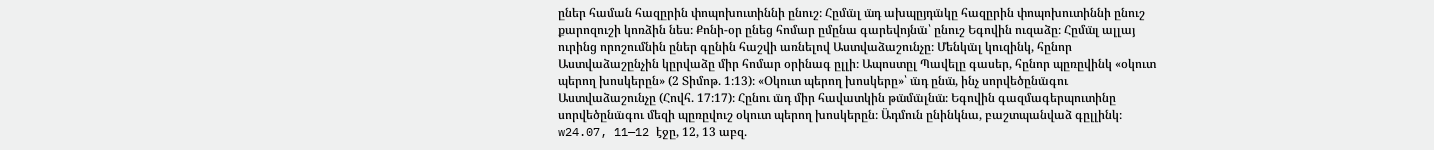ըներ համան հազըրին փոպոխուտիննի ընուշ։ Հըմա̈լ ա̈դ ախպըյդա̈կը հազըրին փոպոխուտիննի ընուշ քարոզուշի կոռձին նես։ Քոնի-օր ընեց հոմար ըմընա գարեվոյնա̈՝ ընուշ Եգովին ուզաձը։ Հըմա̈լ ալլայ ուրինց որոշումնին ըներ գընին հաշվի առնելով Աստվաձաշունչը։ Մենկա̈լ կուզինկ, հընոր Աստվաձաշընչին կըրվաձը միր հոմար օրինագ ըլլի։ Ապոստըլ Պավելը գասեր, հընոր պըռըվինկ «օկուտ պերող խոսկերըն» (2 Տիմոթ. 1։13)։ «Օկուտ պերող խոսկերը»՝ ա̈դ ընա̈, ինչ սորվեծընա̈գու Աստվաձաշունչը (Հովհ. 17։17)։ Հընու ա̈դ միր հավատկին թա̈մա̈լնա̈։ Եգովին գազմագերպուտինը սորվեծընա̈գու մեզի պըռըվուշ օկուտ պերող խոսկերըն։ Ա̈դմուն ընինկնա, բաշտպանվաձ գըլլինկ։ w24.07, 11—12 էջը, 12, 13 աբզ.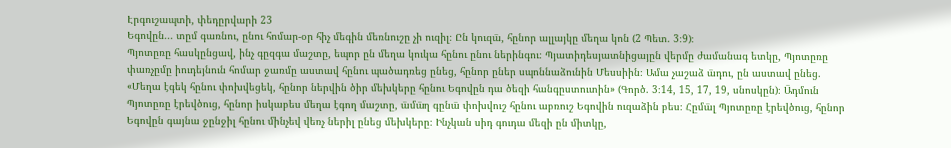Էրգուշապտի, փեդըրվարի 23
Եգովըն... տըմ գառնու, ընու հոմար-օր հիչ մեգին մեռնուշը չի ուզիլ։ Ըն կուզա̈, հընոր ալլայկը մեղա կոն (2 Պետ. 3։9)։
Պյոտըռը հասկընցավ, ինչ գըզգա մաշտը, եպոր ըն մեղա կուկա հընու ընու ներինգու։ Պյատիդեսյատնիցայըն վերմը ժամանագ ետկը, Պյոտըռը փառչըմը իուդեյնուն հոմար ջառմը աստավ հընու պածադռեց ընեց, հընոր ըներ սպոննաձունին Մեսսիին։ Ամա չաշաձ ա̈դու, ըն աստավ ընեց. «Մեղա էգեկ հընու փոխվեցեկ, հընոր ներվին ծիր մեխկերը հընու Եգովըն դա ծեզի հանգըստուտին» (Գործ. 3։14, 15, 17, 19, սնոսկըն)։ Ա̈դմուն Պյոտըռը էրեվծուց, հընոր իսկաբես մեղա էգող մաշտը, ա̈մա̈ղ գընա̈ փոխվուշ հընու աբռուշ Եգովին ուզաձին բես։ Հըմա̈լ Պյոտըռը էրեվծուց, հընոր Եգովըն գայնա ջընջիլ հընու մինչեվ վեռչ ներիլ ընեց մեխկերը։ Ինչկան սիդ գուդա մեզի ըն միտկը,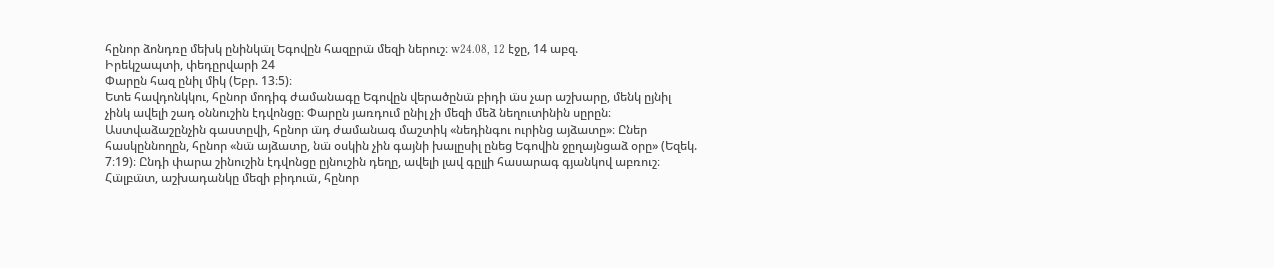հընոր ձոնդռը մեխկ ընինկա̈լ Եգովըն հազըրա̈ մեզի ներուշ։ w24.08, 12 էջը, 14 աբզ.
Իրեկշապտի, փեդըրվարի 24
Փարըն հազ ընիլ միկ (Եբր. 13։5)։
Ետե հավդոնկկու, հընոր մոդիգ ժամանագը Եգովըն վերածընա̈ բիդի ա̈ս չար աշխարը, մենկ ըյնիլ չինկ ավելի շադ օննուշին էդվոնցը։ Փարըն յառդում ընիլ չի մեզի մեձ նեղուտինին սըրըն։ Աստվաձաշընչին գաստըվի, հընոր ա̈դ ժամանագ մաշտիկ «նեդինգու ուրինց այձատը»։ Ըներ հասկըննողըն, հընոր «նա̈ այձատը, նա̈ օսկին չին գայնի խալըսիլ ընեց Եգովին ջըղայնցաձ օրը» (Եզեկ. 7։19)։ Ընդի փարա շինուշին էդվոնցը ըյնուշին դեղը, ավելի լավ գըլլի հասարագ գյանկով աբռուշ։ Հա̈լբա̈տ, աշխադանկը մեզի բիդուա̈, հընոր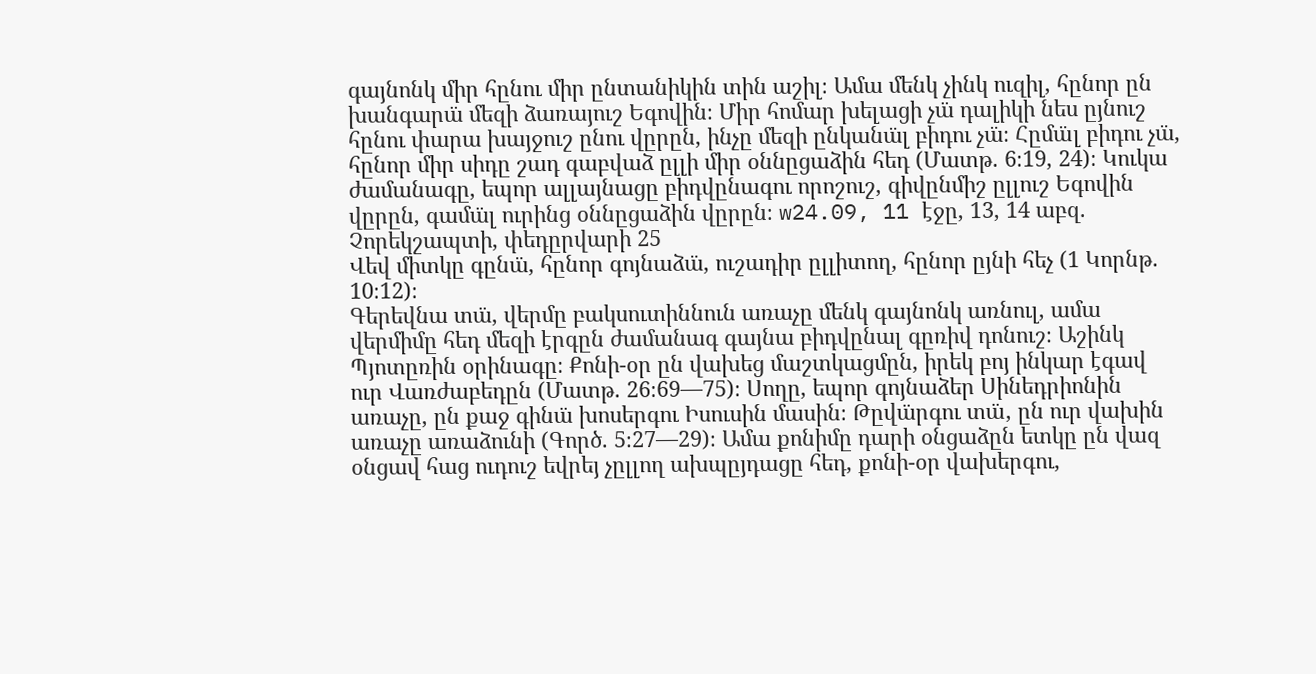գայնոնկ միր հընու միր ընտանիկին տին աշիլ։ Ամա մենկ չինկ ուզիլ, հընոր ըն խանգարա̈ մեզի ձառայուշ Եգովին։ Միր հոմար խելացի չա̈ դալիկի նես ըյնուշ հընու փարա խայջուշ ընու վըրըն, ինչը մեզի ընկանա̈լ բիդու չա̈։ Հըմա̈լ բիդու չա̈, հընոր միր սիդը շադ գաբվաձ ըլլի միր օննըցաձին հեդ (Մատթ. 6։19, 24)։ Կուկա ժամանագը, եպոր ալլայնացը բիդվընագու որոշուշ, գիվընմիշ ըլլուշ Եգովին վըրըն, գամա̈լ ուրինց օննըցաձին վըրըն։ w24.09, 11 էջը, 13, 14 աբզ.
Չորեկշապտի, փեդըրվարի 25
Վեվ միտկը գընա̈, հընոր գոյնաձա̈, ուշադիր ըլլիտող, հընոր ըյնի հեչ (1 Կորնթ. 10։12)։
Գերեվնա տա̈, վերմը բակսուտիննուն առաչը մենկ գայնոնկ առնուլ, ամա վերմիմը հեդ մեզի էրգըն ժամանագ գայնա բիդվընալ գըռիվ դոնուշ։ Աշինկ Պյոտըռին օրինագը։ Քոնի-օր ըն վախեց մաշտկացմըն, իրեկ բոյ ինկար էգավ ուր Վառժաբեդըն (Մատթ. 26։69—75)։ Սողը, եպոր գոյնաձեր Սինեդրիոնին առաչը, ըն քաջ գինա̈ խոսերգու Իսուսին մասին։ Թըվա̈րգու տա̈, ըն ուր վախին առաչը առաձունի (Գործ. 5։27—29)։ Ամա քոնիմը դարի օնցաձըն ետկը ըն վազ օնցավ հաց ուդուշ եվրեյ չըլլող ախպըյդացը հեդ, քոնի-օր վախերգու,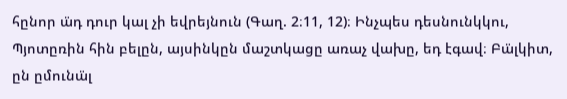հընոր ա̈դ դուր կալ չի եվրեյնուն (Գաղ. 2։11, 12)։ Ինչպես դեսնունկկու, Պյոտըռին հին բելըն, այսինկըն մաշտկացը առաչ վախը, եդ էգավ։ Բա̈լկիտ, ըն ըմունա̈լ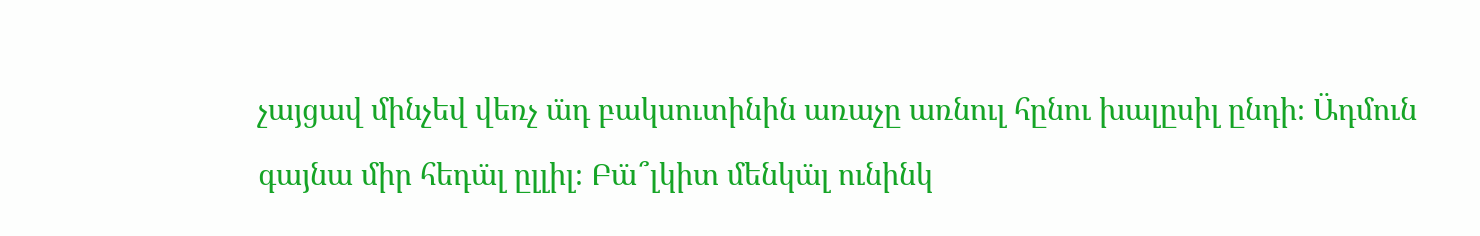չայցավ մինչեվ վեռչ ա̈դ բակսուտինին առաչը առնուլ հընու խալըսիլ ընդի։ Ա̈դմուն գայնա միր հեդա̈լ ըլլիլ։ Բա̈՞լկիտ մենկա̈լ ունինկ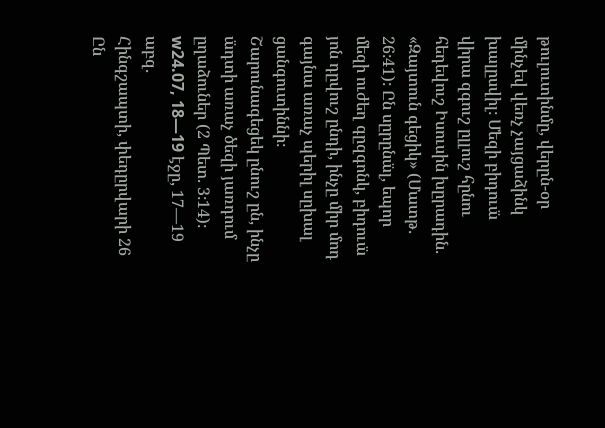թուլուտինմը, վերըն-օր մինչեվ վեռչ չայցաձինկ խալըսվիլ։ Մեզի բիդուա̈ վիրա զգուշ ըլլուշ հընու հեդեվուշ Իսուսին խըրադին. «Զայտուն գեցիկ» (Մատթ. 26։41)։ Ըն սըրընա̈լ, եպոր մեզի ուժեղ գըզգոնկ, բիդուա̈ յոն դըվուշ ընդի, ինչը միր մոդ գայնա առաչ պերիլ սըխալ ցանգուտիննի։ Շարունագեցեկ ընուշ ըն, ինչը ա̈դտի առաչ ծեզի յառդում ըղաձուներ (2 Պետ. 3։14)։ w24.07, 18—19 էջը, 17—19 աբզ.
Հինգշապտի, փեդըրվարի 26
Ըն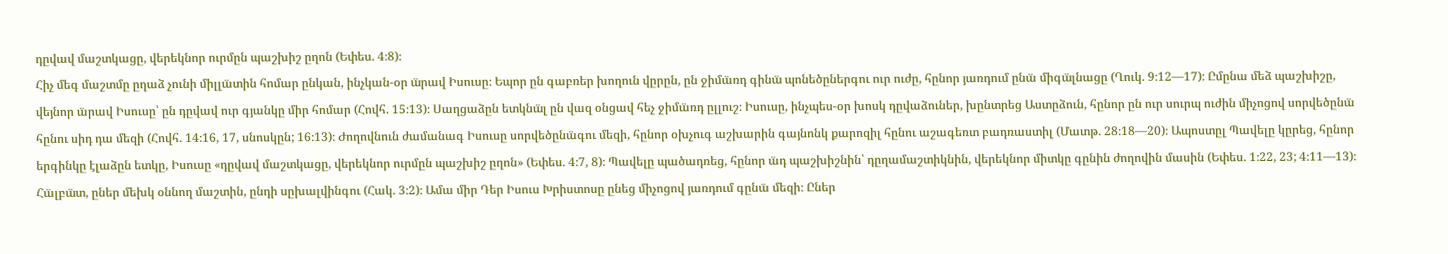դըվավ մաշտկացը, վերեկնոր ուրմըն պաշխիշ ըղոն (Եփես. 4։8)։
Հիչ մեգ մաշտմը ըղաձ չունի միլլա̈տին հոմար ընկան, ինչկան-օր ա̈րավ Իսուսը։ Եպոր ըն գաբռեր խողուն վըրըն, ըն ջիմա̈ռդ գինա̈ պոնեծըներգու ուր ուժը, հընոր յառդում ընա̈ միգա̈լնացը (Ղուկ. 9։12—17)։ Ըմընա մեձ պաշխիշը, վեյնոր ա̈րավ Իսուսը՝ ըն դըվավ ուր գյանկը միր հոմար (Հովհ. 15։13)։ Սաղցաձըն ետկնա̈լ ըն վազ օնցավ հեչ ջիմա̈ռդ ըլլուշ։ Իսուսը, ինչպես-օր խոսկ դըվաձուներ, խընտրեց Աստըձուն, հընոր ըն ուր սուրպ ուժին միչոցով սորվեծընա̈ հընու սիդ դա մեզի (Հովհ. 14։16, 17, սնոսկըն; 16։13)։ Ժողովնուն ժամանագ Իսուսը սորվեծընա̈գու մեզի, հընոր օխչուգ աշխարին գայնոնկ քարոզիլ հընու աշագեռտ բադռաստիլ (Մատթ. 28։18—20)։ Ապոստըլ Պավելը կըրեց, հընոր երգինկը էլաձըն ետկը, Իսուսը «դըվավ մաշտկացը, վերեկնոր ուրմըն պաշխիշ ըղոն» (Եփես. 4։7, 8)։ Պավելը պածադռեց, հընոր ա̈դ պաշխիշնին՝ դըղամաշտիկնին, վերեկնոր միտկը գընին ժողովին մասին (Եփես. 1։22, 23; 4։11—13)։ Հա̈լբա̈տ, ըներ մեխկ օննող մաշտին, ընդի սըխալվինգու (Հակ. 3։2)։ Ամա միր Դեր Իսուս Խրիստոսը ընեց միչոցով յառդում գընա̈ մեզի։ Ըներ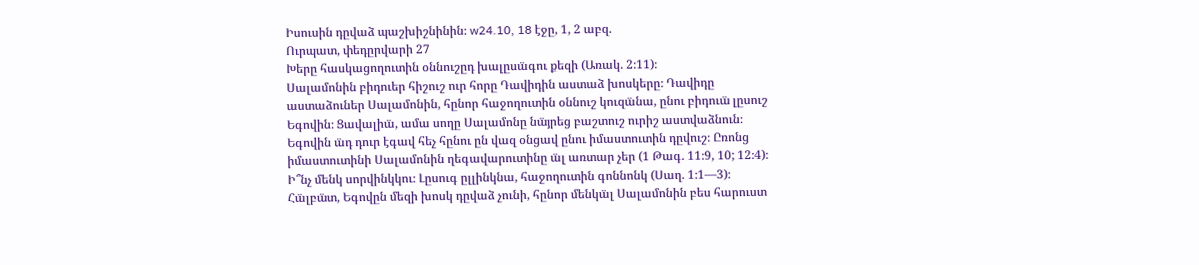Իսուսին դըվաձ պաշխիշնինին։ w24.10, 18 էջը, 1, 2 աբզ.
Ուրպատ, փեդըրվարի 27
Խերը հասկացողուտին օննուշըդ խալըսա̈գու քեզի (Առակ. 2։11)։
Սալամոնին բիդուեր հիշուշ ուր հորը Դավիդին աստաձ խոսկերը։ Դավիդը աստաձուներ Սալամոնին, հընոր հաջողուտին օննուշ կուզա̈նա, ընու բիդուա̈ լըսուշ Եգովին։ Ցավալիա̈, ամա սողը Սալամոնը նա̈յրեց բաշտուշ ուրիշ աստվաձնուն։ Եգովին ա̈դ դուր էգավ հեչ հընու ըն վազ օնցավ ընու իմաստուտին դըվուշ։ Ըռոնց իմաստուտինի Սալամոնին ղեգավարուտինը ա̈լ առտար չեր (1 Թագ. 11։9, 10; 12։4)։ Ի՞նչ մենկ սորվինկկու։ Լըսուգ ըլլինկնա, հաջողուտին գոննոնկ (Սաղ. 1։1—3)։ Հա̈լբա̈տ, Եգովըն մեզի խոսկ դըվաձ չունի, հընոր մենկա̈լ Սալամոնին բես հարուստ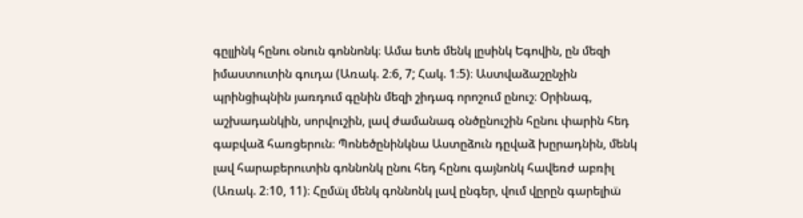գըլլինկ հընու օնուն գոննոնկ։ Ամա ետե մենկ լըսինկ Եգովին, ըն մեզի իմաստուտին գուդա (Առակ. 2։6, 7; Հակ. 1։5)։ Աստվաձաշընչին պրինցիպնին յառդում գընին մեզի շիդագ որոշում ընուշ։ Օրինագ, աշխադանկին, սորվուշին, լավ ժամանագ օնծընուշին հընու փարին հեդ գաբվաձ հառցերուն։ Պոնեծընինկնա Աստըձուն դըվաձ խըրադնին, մենկ լավ հարաբերուտին գոննոնկ ընու հեդ հընու գայնոնկ հավեռժ աբռիլ (Առակ. 2։10, 11)։ Հըմա̈լ մենկ գոննոնկ լավ ընգեր, վում վըրըն գարելիա̈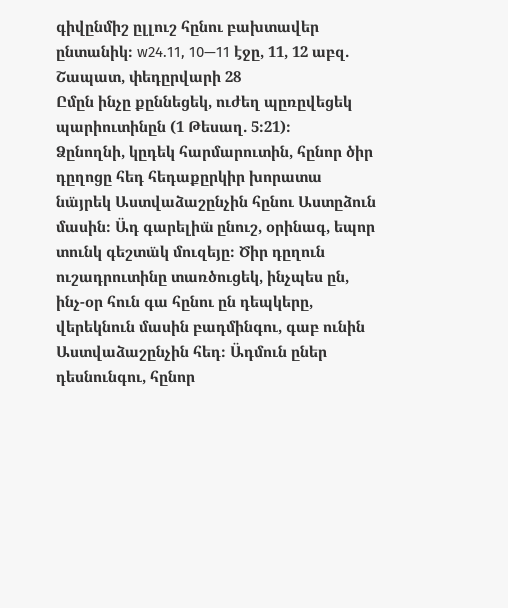գիվընմիշ ըլլուշ հընու բախտավեր ընտանիկ։ w24.11, 10—11 էջը, 11, 12 աբզ.
Շապատ, փեդըրվարի 28
Ըմըն ինչը քըննեցեկ, ուժեղ պըռըվեցեկ պարիուտինըն (1 Թեսաղ. 5։21)։
Ձընողնի, կըդեկ հարմարուտին, հընոր ծիր դըղոցը հեդ հեդաքըրկիր խորատա նա̈յրեկ Աստվաձաշընչին հընու Աստըձուն մասին։ Ա̈դ գարելիա̈ ընուշ, օրինագ, եպոր տունկ գեշտա̈կ մուզեյը։ Ծիր դըղուն ուշադրուտինը տառծուցեկ, ինչպես ըն, ինչ-օր հուն գա հընու ըն դեպկերը, վերեկնուն մասին բադմինգու, գաբ ունին Աստվաձաշընչին հեդ։ Ա̈դմուն ըներ դեսնունգու, հընոր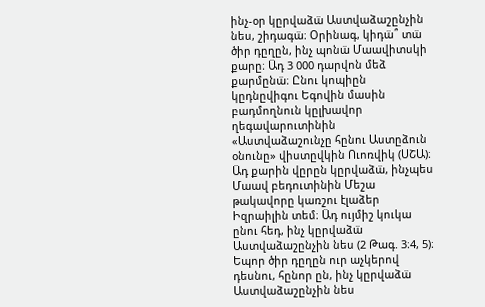ինչ-օր կըրվաձա̈ Աստվաձաշընչին նես, շիդագա̈։ Օրինագ, կիդա̈՞ տա̈ ծիր դըղըն, ինչ պոնա̈ Մաավիտսկի քարը։ Ա̈դ 3 000 դարվոն մեձ քարմընա̈։ Ընու կոպիըն կըդնըվիգու Եգովին մասին բադմողնուն կըլխավոր ղեգավարուտինին «Աստվաձաշունչը հընու Աստըձուն օնունը» վիստըվկին Ուոռվիկ (ՍՇԱ)։ Ա̈դ քարին վըրըն կըրվաձա̈, ինչպես Մաավ բեդուտինին Մեշա թակավորը կառշու էլաձեր Իզրաիլին տեմ։ Ա̈դ ույմիշ կուկա ընու հեդ, ինչ կըրվաձա̈ Աստվաձաշընչին նես (2 Թագ. 3։4, 5)։ Եպոր ծիր դըղըն ուր աչկերով դեսնու, հընոր ըն, ինչ կըրվաձա̈ Աստվաձաշընչին նես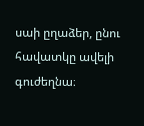սաի ըղաձեր, ընու հավատկը ավելի գուժեղնա։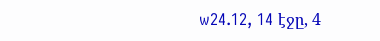w24.12, 14 էջը, 4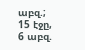աբզ.; 15 էջը, 6 աբզ.